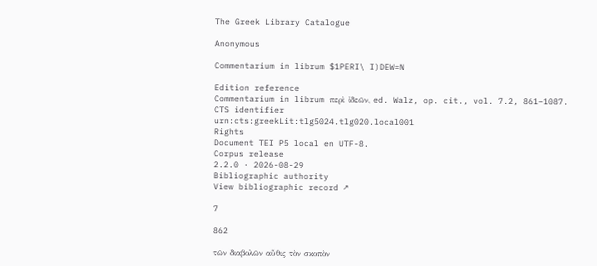The Greek Library Catalogue

Anonymous

Commentarium in librum $1PERI\ I)DEW=N

Edition reference
Commentarium in librum περὶ ἰδεῶν, ed. Walz, op. cit., vol. 7.2, 861–1087.
CTS identifier
urn:cts:greekLit:tlg5024.tlg020.local001
Rights
Document TEI P5 local en UTF-8.
Corpus release
2.2.0 · 2026-08-29
Bibliographic authority
View bibliographic record ↗

7

862

τῶν διαβολῶν αὖθις τὸν σκοπὸν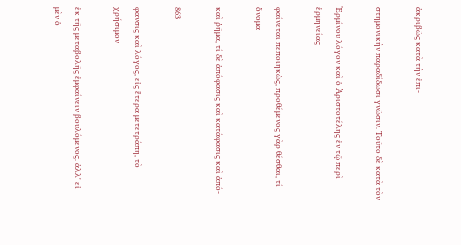ἀκριβῶς κατὰ τὴν ἐπι-

στημονικὴν παραδίδωσι γνῶσιν. Τοῦτο δὲ κατὰ τὸν

Ἑρμίνου λόγον καὶ ὁ Ἀριστοτέλης ἐν τῷ περὶ ἑρμηνείας

φαίνεται πεποιηκὼς, προθέμενος γὰρ θέσθαι, τί ὄνομα

καὶ ῥῆμα, τί δὲ ἀπόφασις καὶ κατάφασις καὶ ἀπό-

863

φανσις καὶ λόγος, εἰς ἕτερα μετετράπη, τὸ χρήσιμον

ἐκ τῆς μεταβολῆς ἐμφαίνειν βουλόμενος. ἀλλ' εἰ μὲν ὁ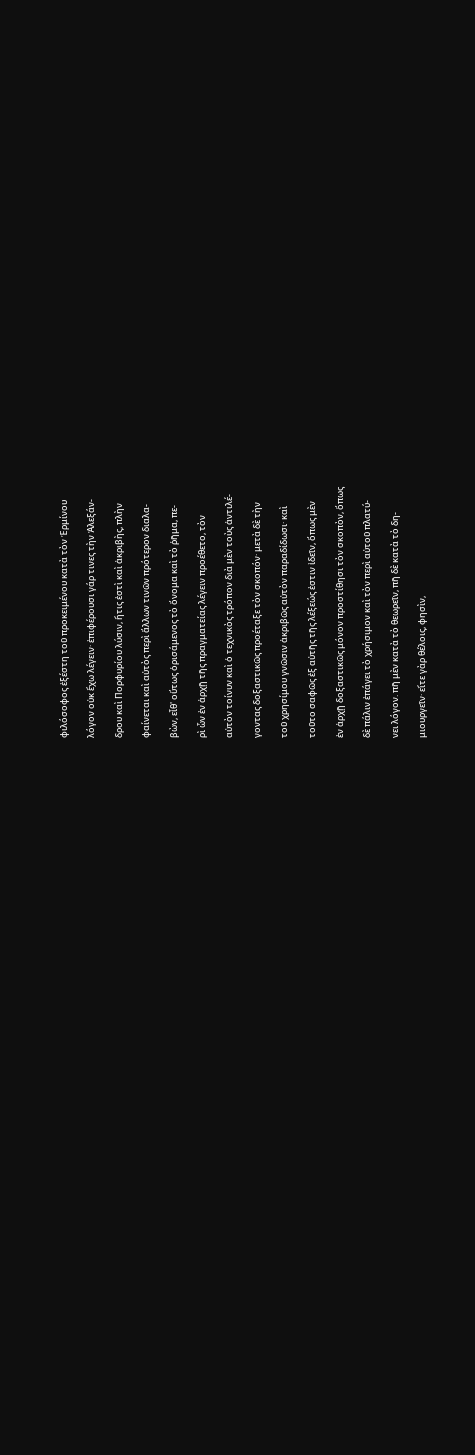φιλόσοφος ἐξέστη τοῦ προκειμένου κατὰ τὸν Ἑρμίνου

λόγον οὐκ ἔχω λέγειν· ἐπιφέρουσι γάρ τινες τὴν Ἀλεξάν-

δρου καὶ Πορφυρίου λύσιν, ἥτις ἐστὶ καὶ ἀκριβὴς, πλὴν

φαίνεται καὶ αὐτὸς περὶ ἄλλων τινῶν πρότερον διαλα-

βὼν, εἶθ' οὕτως ὁρισάμενος τὸ ὄνομα καὶ τὸ ῥῆμα, πε-

ρὶ ὧν ἐν ἀρχῇ τῆς πραγματείας λέγειν προέθετο, τὸν

αὐτὸν τοίνυν καὶ ὁ τεχνικὸς τρόπον διὰ μὲν τοὺς ἀντιλέ-

γοντας δοξαστικῶς προέταξε τὸν σκοπόν· μετὰ δὲ τὴν

τοῦ χρησίμου γνῶσιν ἀκριβῶς αὐτὸν παραδίδωσι· καὶ

τοῦτο σαφῶς ἐξ αὐτῆς τῆς λέξεώς ἐστιν ἰδεῖν, ὅπως μὲν

ἐν ἀρχῇ δοξαστικῶς μόνον προστίθησι τὸν σκοπὸν, ὅπως

δὲ πάλιν ἐπάγει τὸ χρήσιμον καὶ τὸν περὶ αὐτοῦ πλατύ-

νει λόγον. πῆ μὲν κατὰ τὸ θεωρεῖν, πῆ δὲ κατὰ τὸ δη-

μιουργεῖν· εἴτε γὰρ θέλοις, φησὶν,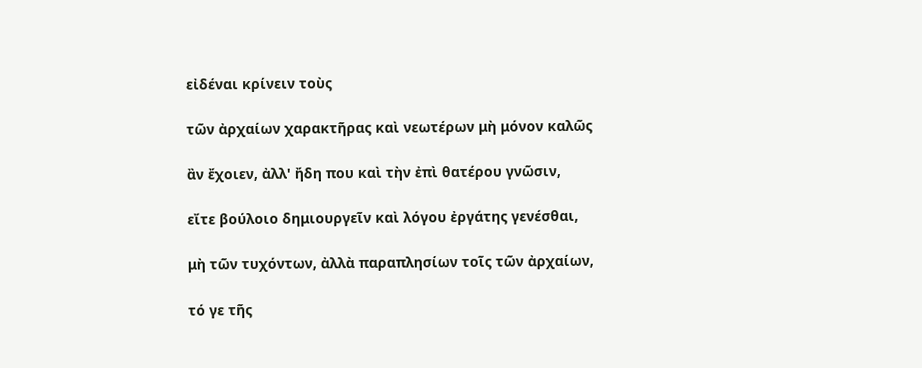εἰδέναι κρίνειν τοὺς

τῶν ἀρχαίων χαρακτῆρας καὶ νεωτέρων μὴ μόνον καλῶς

ἂν ἔχοιεν, ἀλλ' ἤδη που καὶ τὴν ἐπὶ θατέρου γνῶσιν,

εἴτε βούλοιο δημιουργεῖν καὶ λόγου ἐργάτης γενέσθαι,

μὴ τῶν τυχόντων, ἀλλὰ παραπλησίων τοῖς τῶν ἀρχαίων,

τό γε τῆς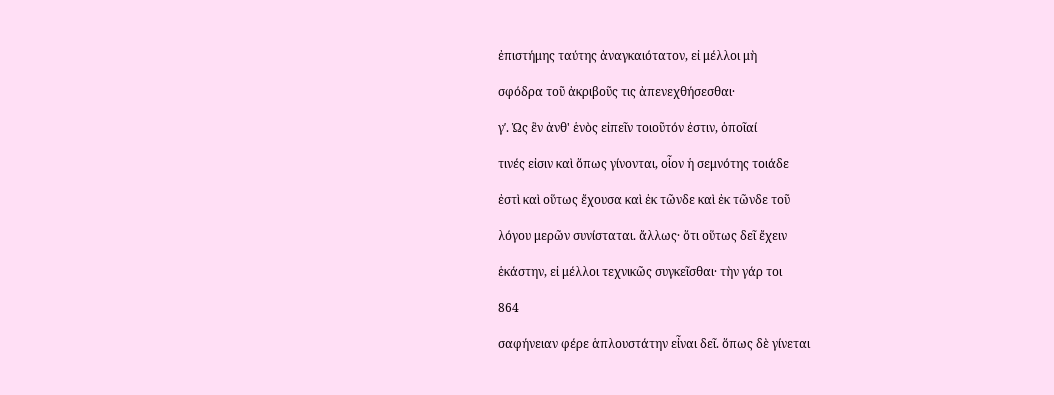ἐπιστήμης ταύτης ἀναγκαιότατον, εἰ μέλλοι μὴ

σφόδρα τοῦ ἀκριβοῦς τις ἀπενεχθήσεσθαι·

γʹ. Ὡς ἓν ἀνθ' ἑνὸς εἰπεῖν τοιοῦτόν ἐστιν, ὁποῖαί

τινές εἰσιν καὶ ὅπως γίνονται, οἷον ἡ σεμνότης τοιάδε

ἐστὶ καὶ οὕτως ἔχουσα καὶ ἐκ τῶνδε καὶ ἐκ τῶνδε τοῦ

λόγου μερῶν συνίσταται. ἄλλως· ὅτι οὕτως δεῖ ἔχειν

ἑκάστην, εἰ μέλλοι τεχνικῶς συγκεῖσθαι· τὴν γάρ τοι

864

σαφήνειαν φέρε ἁπλουστάτην εἶναι δεῖ. ὅπως δὲ γίνεται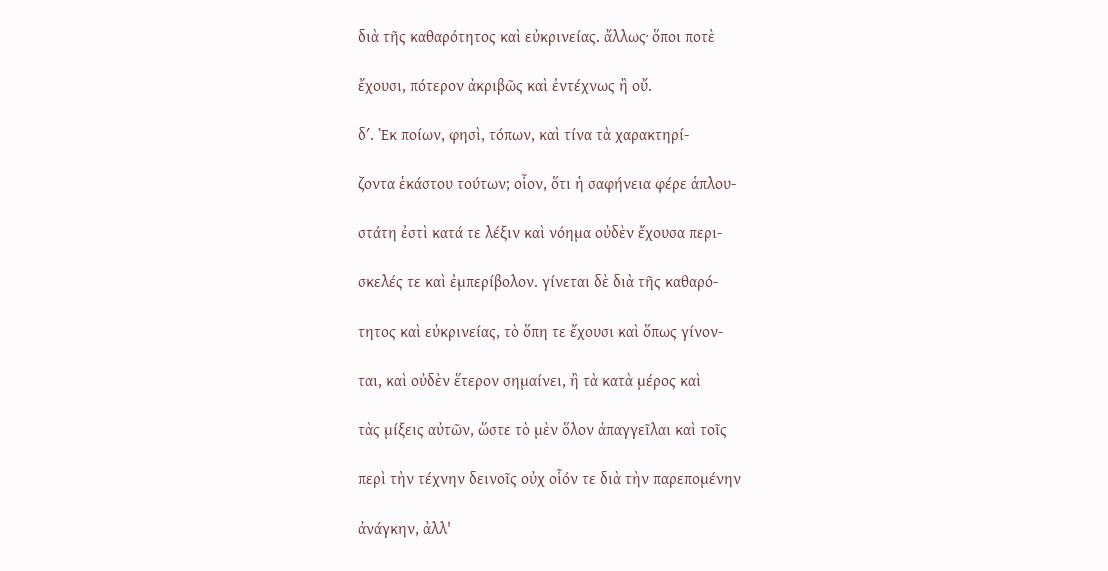διὰ τῆς καθαρότητος καὶ εὐκρινείας. ἄλλως· ὅποι ποτὲ

ἔχουσι, πότερον ἀκριβῶς καὶ ἐντέχνως ἢ οὔ.

δʹ. Ἐκ ποίων, φησὶ, τόπων, καὶ τίνα τὰ χαρακτηρί-

ζοντα ἑκάστου τούτων; οἷον, ὅτι ἡ σαφήνεια φέρε ἁπλου-

στάτη ἐστὶ κατά τε λέξιν καὶ νόημα οὐδὲν ἔχουσα περι-

σκελές τε καὶ ἐμπερίβολον. γίνεται δὲ διὰ τῆς καθαρό-

τητος καὶ εὐκρινείας, τὸ ὅπη τε ἔχουσι καὶ ὅπως γίνον-

ται, καὶ οὐδὲν ἕτερον σημαίνει, ἢ τὰ κατὰ μέρος καὶ

τὰς μίξεις αὐτῶν, ὥστε τὸ μὲν ὅλον ἀπαγγεῖλαι καὶ τοῖς

περὶ τὴν τέχνην δεινοῖς οὐχ οἷόν τε διὰ τὴν παρεπομένην

ἀνάγκην, ἀλλ'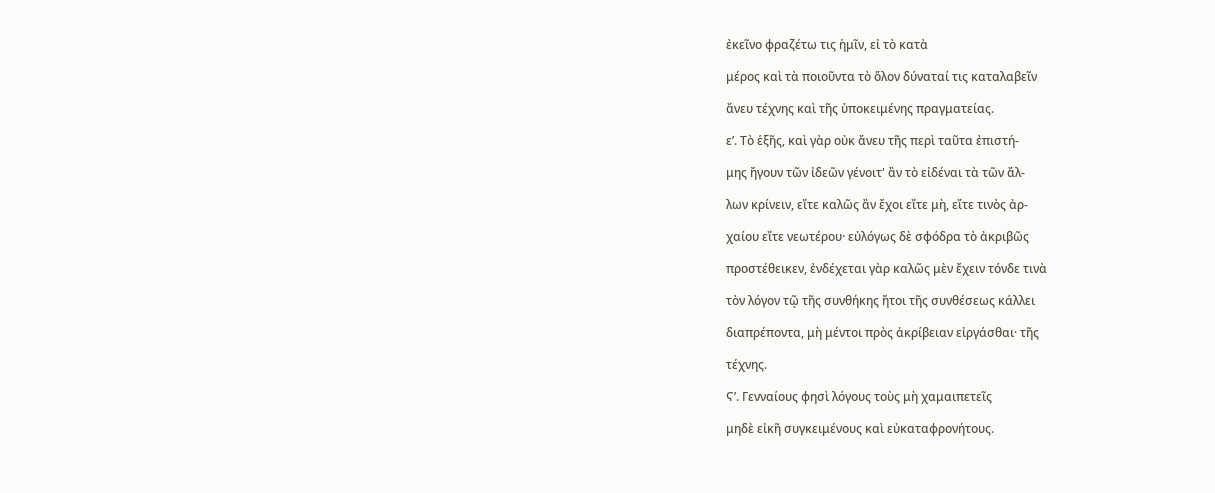ἐκεῖνο φραζέτω τις ἡμῖν, εἰ τὸ κατὰ

μέρος καὶ τὰ ποιοῦντα τὸ ὅλον δύναταί τις καταλαβεῖν

ἄνευ τέχνης καὶ τῆς ὑποκειμένης πραγματείας.

εʹ. Τὸ ἑξῆς, καὶ γὰρ οὐκ ἄνευ τῆς περὶ ταῦτα ἐπιστή-

μης ἤγουν τῶν ἰδεῶν γένοιτ' ἂν τὸ εἰδέναι τὰ τῶν ἄλ-

λων κρίνειν, εἴτε καλῶς ἂν ἔχοι εἴτε μὴ, εἴτε τινὸς ἀρ-

χαίου εἴτε νεωτέρου· εὐλόγως δὲ σφόδρα τὸ ἀκριβῶς

προστέθεικεν, ἐνδέχεται γὰρ καλῶς μὲν ἔχειν τόνδε τινὰ

τὸν λόγον τῷ τῆς συνθήκης ἤτοι τῆς συνθέσεως κάλλει

διαπρέποντα, μὴ μέντοι πρὸς ἀκρίβειαν εἰργάσθαι· τῆς

τέχνης.

Ϛʹ. Γενναίους φησὶ λόγους τοὺς μὴ χαμαιπετεῖς

μηδὲ εἰκῆ συγκειμένους καὶ εὐκαταφρονήτους.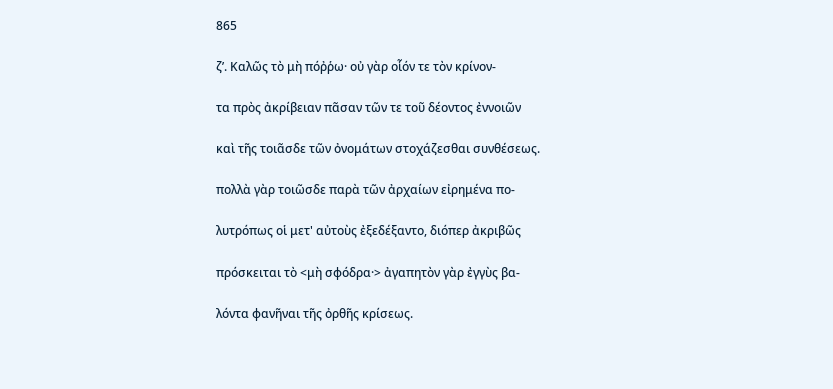865

ζʹ. Καλῶς τὸ μὴ πόῤῥω· οὐ γὰρ οἷόν τε τὸν κρίνον-

τα πρὸς ἀκρίβειαν πᾶσαν τῶν τε τοῦ δέοντος ἐννοιῶν

καὶ τῆς τοιᾶσδε τῶν ὀνομάτων στοχάζεσθαι συνθέσεως.

πολλὰ γὰρ τοιῶσδε παρὰ τῶν ἀρχαίων εἰρημένα πο-

λυτρόπως οἱ μετ' αὐτοὺς ἐξεδέξαντο, διόπερ ἀκριβῶς

πρόσκειται τὸ <μὴ σφόδρα·> ἀγαπητὸν γὰρ ἐγγὺς βα-

λόντα φανῆναι τῆς ὀρθῆς κρίσεως.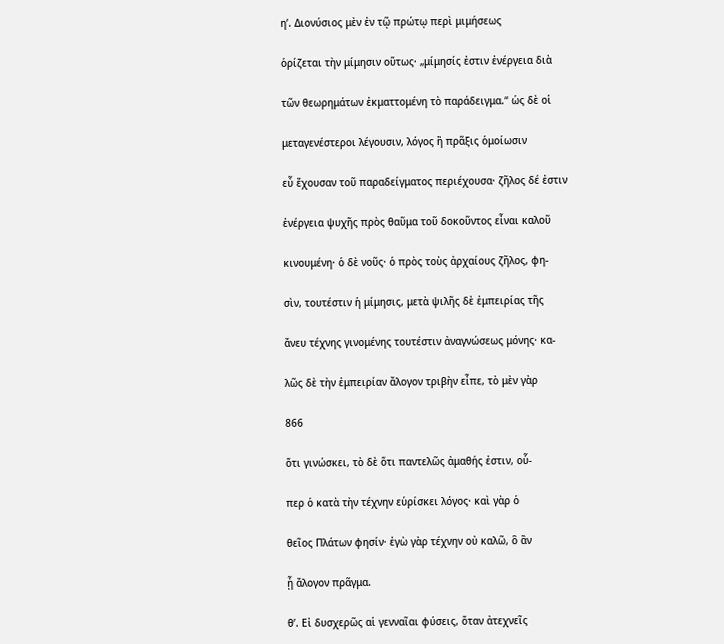ηʹ. Διονύσιος μὲν ἐν τῷ πρώτῳ περὶ μιμήσεως

ὁρίζεται τὴν μίμησιν οὕτως· „μίμησίς ἐστιν ἐνέργεια διὰ

τῶν θεωρημάτων ἐκματτομένη τὸ παράδειγμα.“ ὡς δὲ οἱ

μεταγενέστεροι λέγουσιν, λόγος ἢ πρᾶξις ὁμοίωσιν

εὖ ἔχουσαν τοῦ παραδείγματος περιέχουσα· ζῆλος δέ ἐστιν

ἐνέργεια ψυχῆς πρὸς θαῦμα τοῦ δοκοῦντος εἶναι καλοῦ

κινουμένη· ὁ δὲ νοῦς· ὁ πρὸς τοὺς ἀρχαίους ζῆλος, φη-

σὶν, τουτέστιν ἡ μίμησις, μετὰ ψιλῆς δὲ ἐμπειρίας τῆς

ἄνευ τέχνης γινομένης τουτέστιν ἀναγνώσεως μόνης· κα-

λῶς δὲ τὴν ἐμπειρίαν ἄλογον τριβὴν εἶπε, τὸ μὲν γὰρ

866

ὅτι γινώσκει, τὸ δὲ ὅτι παντελῶς ἀμαθής ἐστιν, οὗ-

περ ὁ κατὰ τὴν τέχνην εὑρίσκει λόγος· καὶ γὰρ ὁ

θεῖος Πλάτων φησίν· ἐγὼ γὰρ τέχνην οὐ καλῶ, ὃ ἂν

ᾖ ἄλογον πρᾶγμα.

θʹ. Εἰ δυσχερῶς αἱ γενναῖαι φύσεις, ὅταν ἀτεχνεῖς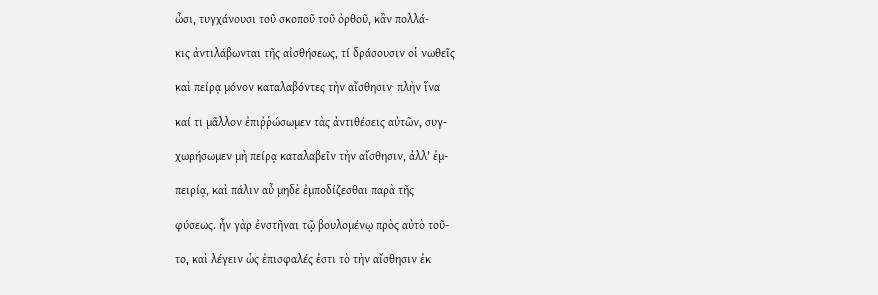ὦσι, τυγχάνουσι τοῦ σκοποῦ τοῦ ὀρθοῦ, κἂν πολλά-

κις ἀντιλάβωνται τῆς αἰσθήσεως, τί δράσουσιν οἱ νωθεῖς

καὶ πείρᾳ μόνον καταλαβόντες τὴν αἴσθησιν· πλὴν ἵνα

καί τι μᾶλλον ἐπιῤῥώσωμεν τὰς ἀντιθέσεις αὐτῶν, συγ-

χωρήσωμεν μὴ πείρᾳ καταλαβεῖν τὴν αἴσθησιν, ἀλλ' ἐμ-

πειρίᾳ, καὶ πάλιν αὖ μηδὲ ἐμποδίζεσθαι παρὰ τῆς

φύσεως. ἦν γὰρ ἐνστῆναι τῷ βουλομένῳ πρὸς αὐτὸ τοῦ-

το, καὶ λέγειν ὡς ἐπισφαλές ἐστι τὸ τὴν αἴσθησιν ἐκ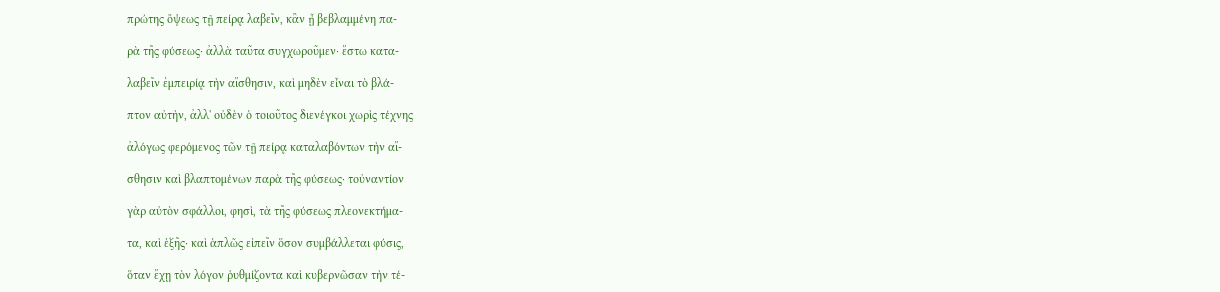πρώτης ὄψεως τῇ πείρᾳ λαβεῖν, κἂν ᾖ βεβλαμμένη πα-

ρὰ τῆς φύσεως· ἀλλὰ ταῦτα συγχωροῦμεν· ἔστω κατα-

λαβεῖν ἐμπειρίᾳ τὴν αἴσθησιν, καὶ μηδὲν εἶναι τὸ βλά-

πτον αὐτὴν, ἀλλ' οὐδὲν ὁ τοιοῦτος διενέγκοι χωρὶς τέχνης

ἀλόγως φερόμενος τῶν τῇ πείρᾳ καταλαβόντων τὴν αἴ-

σθησιν καὶ βλαπτομένων παρὰ τῆς φύσεως· τοὐναντίον

γὰρ αὐτὸν σφάλλοι, φησὶ, τὰ τῆς φύσεως πλεονεκτήμα-

τα, καὶ ἑξῆς· καὶ ἁπλῶς εἰπεῖν ὅσον συμβάλλεται φύσις,

ὅταν ἔχῃ τὸν λόγον ῥυθμίζοντα καὶ κυβερνῶσαν τὴν τέ-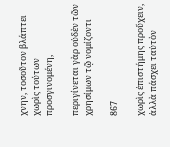χνην, τοσοῦτον βλάπτει χωρὶς τούτων προσγινομένη,

περιγίνεται γὰρ οὐδὲν τῶν χρησίμων τῷ νομίζοντι

867

χωρὶς ἐπιστήμης προὔχειν, ἀλλὰ πάσχει ταὐτὸν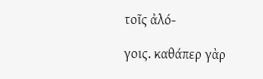τοῖς ἀλό-

γοις. καθάπερ γὰρ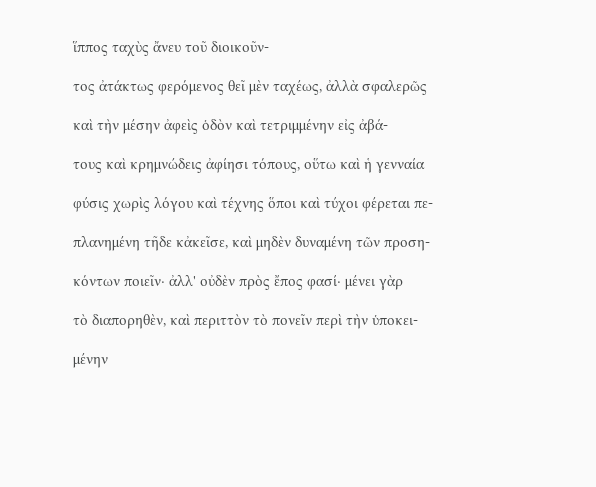ἵππος ταχὺς ἄνευ τοῦ διοικοῦν-

τος ἀτάκτως φερόμενος θεῖ μὲν ταχέως, ἀλλὰ σφαλερῶς

καὶ τὴν μέσην ἀφεὶς ὁδὸν καὶ τετριμμένην εἰς ἀβά-

τους καὶ κρημνώδεις ἀφίησι τόπους, οὕτω καὶ ἡ γενναία

φύσις χωρὶς λόγου καὶ τέχνης ὅποι καὶ τύχοι φέρεται πε-

πλανημένη τῆδε κἀκεῖσε, καὶ μηδὲν δυναμένη τῶν προση-

κόντων ποιεῖν· ἀλλ' οὐδὲν πρὸς ἔπος φασί· μένει γὰρ

τὸ διαπορηθὲν, καὶ περιττὸν τὸ πονεῖν περὶ τὴν ὑποκει-

μένην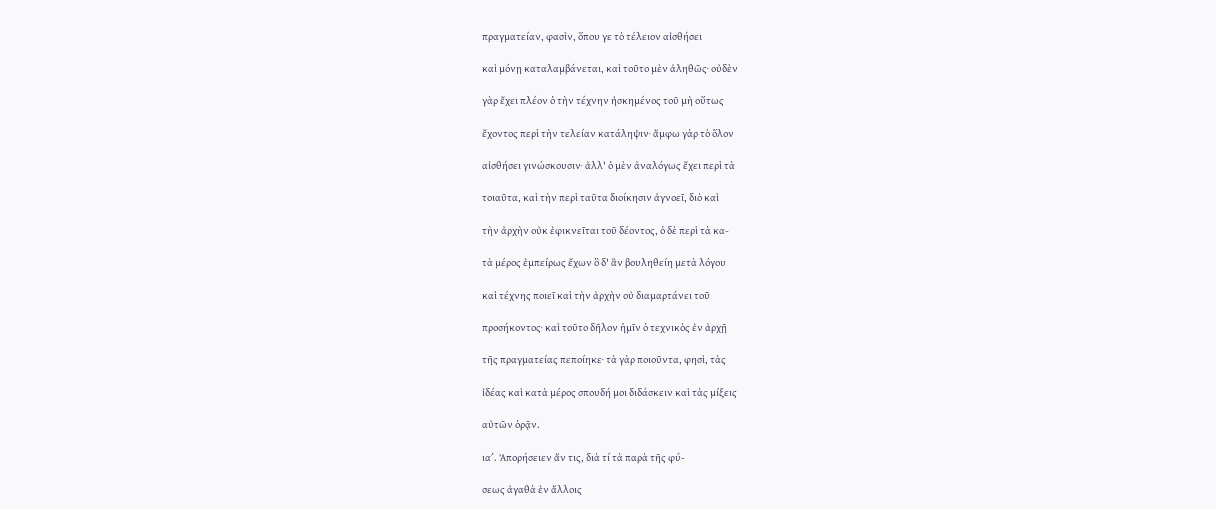πραγματείαν, φασὶν, ὅπου γε τὸ τέλειον αἰσθήσει

καὶ μόνῃ καταλαμβάνεται, καὶ τοῦτο μὲν ἀληθῶς· οὐδὲν

γὰρ ἔχει πλέον ὁ τὴν τέχνην ἠσκημένος τοῦ μὴ οὕτως

ἔχοντος περὶ τὴν τελείαν κατάληψιν· ἄμφω γὰρ τὸ ὅλον

αἰσθήσει γινώσκουσιν· ἀλλ' ὁ μὲν ἀναλόγως ἔχει περὶ τὰ

τοιαῦτα, καὶ τὴν περὶ ταῦτα διοίκησιν ἀγνοεῖ, διὸ καὶ

τὴν ἀρχὴν οὐκ ἐφικνεῖται τοῦ δέοντος, ὁ δὲ περὶ τὰ κα-

τὰ μέρος ἐμπείρως ἔχων ὃ δ' ἂν βουληθείη μετὰ λόγου

καὶ τέχνης ποιεῖ καὶ τὴν ἀρχὴν οὐ διαμαρτάνει τοῦ

προσήκοντος· καὶ τοῦτο δῆλον ἡμῖν ὁ τεχνικὸς ἐν ἀρχῇ

τῆς πραγματείας πεποίηκε· τὰ γὰρ ποιοῦντα, φησὶ, τὰς

ἰδέας καὶ κατὰ μέρος σπουδή μοι διδάσκειν καὶ τὰς μίξεις

αὐτῶν ὁρᾷν.

ιαʹ. Ἀπορήσειεν ἄν τις, διὰ τί τὰ παρὰ τῆς φύ-

σεως ἀγαθὰ ἐν ἄλλοις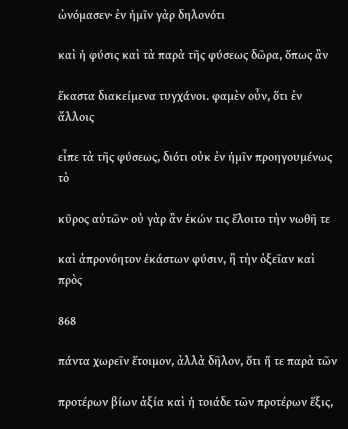ὠνόμασεν· ἐν ἡμῖν γὰρ δηλονότι

καὶ ἡ φύσις καὶ τὰ παρὰ τῆς φύσεως δῶρα, ὅπως ἂν

ἕκαστα διακείμενα τυγχάνοι. φαμὲν οὖν, ὅτι ἐν ἄλλοις

εἶπε τὰ τῆς φύσεως, διότι οὐκ ἐν ἡμῖν προηγουμένως τὸ

κῦρος αὐτῶν· οὐ γὰρ ἂν ἑκών τις ἕλοιτο τὴν νωθῆ τε

καὶ ἀπρονόητον ἑκάστων φύσιν, ἢ τὴν ὀξεῖαν καὶ πρὸς

868

πάντα χωρεῖν ἕτοιμον, ἀλλὰ δῆλον, ὅτι ἥ τε παρὰ τῶν

προτέρων βίων ἀξία καὶ ἡ τοιάδε τῶν προτέρων ἕξις,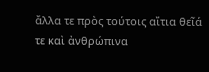ἄλλα τε πρὸς τούτοις αἴτια θεῖά τε καὶ ἀνθρώπινα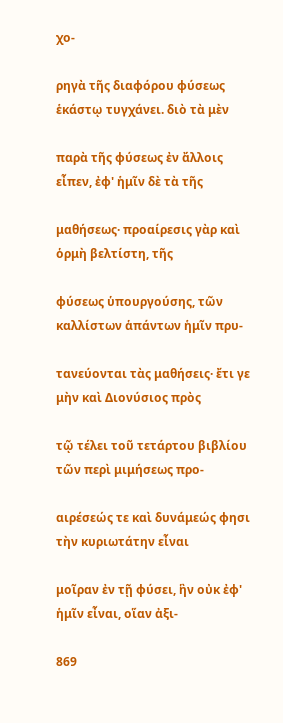χο-

ρηγὰ τῆς διαφόρου φύσεως ἑκάστῳ τυγχάνει. διὸ τὰ μὲν

παρὰ τῆς φύσεως ἐν ἄλλοις εἶπεν, ἐφ' ἡμῖν δὲ τὰ τῆς

μαθήσεως· προαίρεσις γὰρ καὶ ὁρμὴ βελτίστη, τῆς

φύσεως ὑπουργούσης, τῶν καλλίστων ἁπάντων ἡμῖν πρυ-

τανεύονται τὰς μαθήσεις· ἔτι γε μὴν καὶ Διονύσιος πρὸς

τῷ τέλει τοῦ τετάρτου βιβλίου τῶν περὶ μιμήσεως προ-

αιρέσεώς τε καὶ δυνάμεώς φησι τὴν κυριωτάτην εἶναι

μοῖραν ἐν τῇ φύσει, ἣν οὐκ ἐφ' ἡμῖν εἶναι, οἵαν ἀξι-

869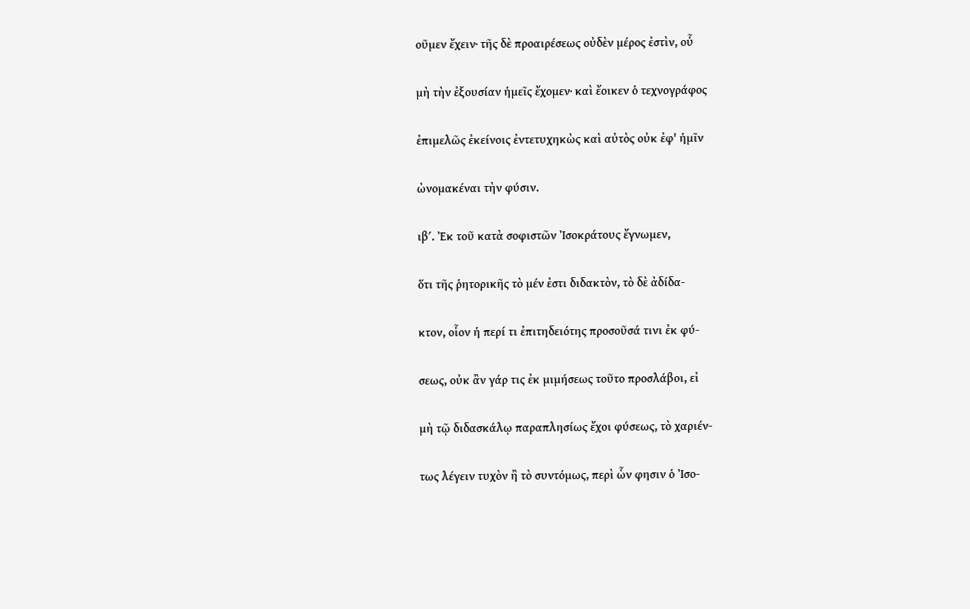οῦμεν ἔχειν· τῆς δὲ προαιρέσεως οὐδὲν μέρος ἐστὶν, οὗ

μὴ τὴν ἐξουσίαν ἡμεῖς ἔχομεν· καὶ ἔοικεν ὁ τεχνογράφος

ἐπιμελῶς ἐκείνοις ἐντετυχηκὼς καὶ αὐτὸς οὐκ ἐφ' ἡμῖν

ὠνομακέναι τὴν φύσιν.

ιβʹ. Ἐκ τοῦ κατὰ σοφιστῶν Ἰσοκράτους ἔγνωμεν,

ὅτι τῆς ῥητορικῆς τὸ μέν ἐστι διδακτὸν, τὸ δὲ ἀδίδα-

κτον, οἷον ἡ περί τι ἐπιτηδειότης προσοῦσά τινι ἐκ φύ-

σεως, οὐκ ἂν γάρ τις ἐκ μιμήσεως τοῦτο προσλάβοι, εἰ

μὴ τῷ διδασκάλῳ παραπλησίως ἔχοι φύσεως, τὸ χαριέν-

τως λέγειν τυχὸν ἢ τὸ συντόμως, περὶ ὧν φησιν ὁ Ἰσο-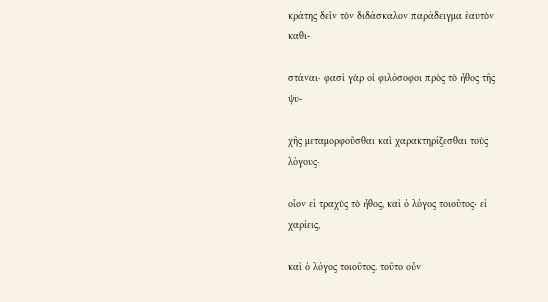κράτης δεῖν τὸν διδάσκαλον παράδειγμα ἑαυτὸν καθι-

στάναι· φασὶ γὰρ οἱ φιλόσοφοι πρὸς τὸ ἦθος τῆς ψυ-

χῆς μεταμορφοῦσθαι καὶ χαρακτηρίζεσθαι τοὺς λόγους·

οἷον εἰ τραχὺς τὸ ἦθος, καὶ ὁ λόγος τοιοῦτος· εἰ χαρίεις,

καὶ ὁ λόγος τοιοῦτος. τοῦτο οὖν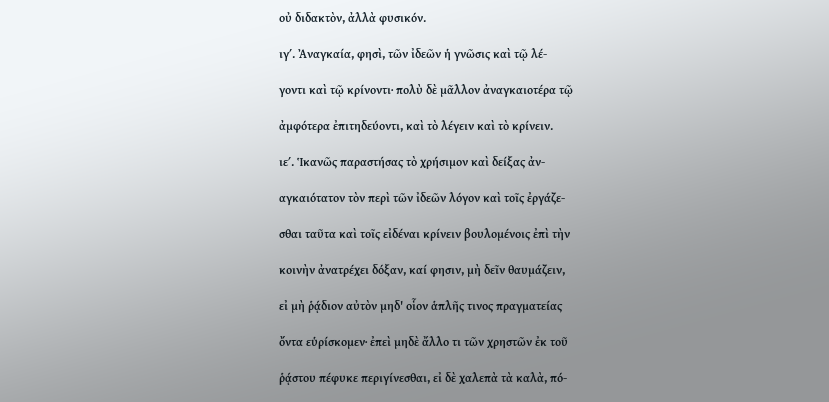οὐ διδακτὸν, ἀλλὰ φυσικόν.

ιγʹ. Ἀναγκαία, φησὶ, τῶν ἰδεῶν ἡ γνῶσις καὶ τῷ λέ-

γοντι καὶ τῷ κρίνοντι· πολὺ δὲ μᾶλλον ἀναγκαιοτέρα τῷ

ἀμφότερα ἐπιτηδεύοντι, καὶ τὸ λέγειν καὶ τὸ κρίνειν.

ιεʹ. Ἱκανῶς παραστήσας τὸ χρήσιμον καὶ δείξας ἀν-

αγκαιότατον τὸν περὶ τῶν ἰδεῶν λόγον καὶ τοῖς ἐργάζε-

σθαι ταῦτα καὶ τοῖς εἰδέναι κρίνειν βουλομένοις ἐπὶ τὴν

κοινὴν ἀνατρέχει δόξαν, καί φησιν, μὴ δεῖν θαυμάζειν,

εἰ μὴ ῥᾴδιον αὐτὸν μηδ' οἷον ἁπλῆς τινος πραγματείας

ὄντα εὑρίσκομεν· ἐπεὶ μηδὲ ἄλλο τι τῶν χρηστῶν ἐκ τοῦ

ῥᾴστου πέφυκε περιγίνεσθαι, εἰ δὲ χαλεπὰ τὰ καλὰ, πό-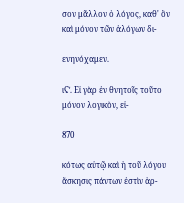σον μᾶλλον ὁ λόγος, καθ' ὃν καὶ μόνον τῶν ἀλόγων δι-

ενηνόχαμεν.

ιϚʹ. Εἰ γὰρ ἐν θνητοῖς τοῦτο μόνον λογικὸν, εἰ-

870

κότως αὐτῷ καὶ ἡ τοῦ λόγου ἄσκησις πάντων ἐστὶν ἁρ-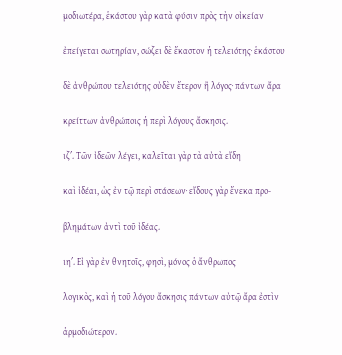μοδιωτέρα, ἑκάστου γὰρ κατὰ φύσιν πρὸς τὴν οἰκείαν

ἐπείγεται σωτηρίαν, σώζει δὲ ἕκαστον ἡ τελειότης· ἑκάστου

δὲ ἀνθρώπου τελειότης οὐδὲν ἕτερον ἢ λόγος· πάντων ἄρα

κρείττων ἀνθρώποις ἡ περὶ λόγους ἄσκησις.

ιζʹ. Τῶν ἰδεῶν λέγει, καλεῖται γὰρ τὰ αὐτὰ εἴδη

καὶ ἰδέαι, ὡς ἐν τῷ περὶ στάσεων· εἴδους γὰρ ἕνεκα προ-

βλημάτων ἀντὶ τοῦ ἰδέας.

ιηʹ. Εἰ γὰρ ἐν θνητοῖς, φησὶ, μόνος ὁ ἄνθρωπος

λογικὸς, καὶ ἡ τοῦ λόγου ἄσκησις πάντων αὐτῷ ἄρα ἐστὶν

ἁρμοδιώτερον.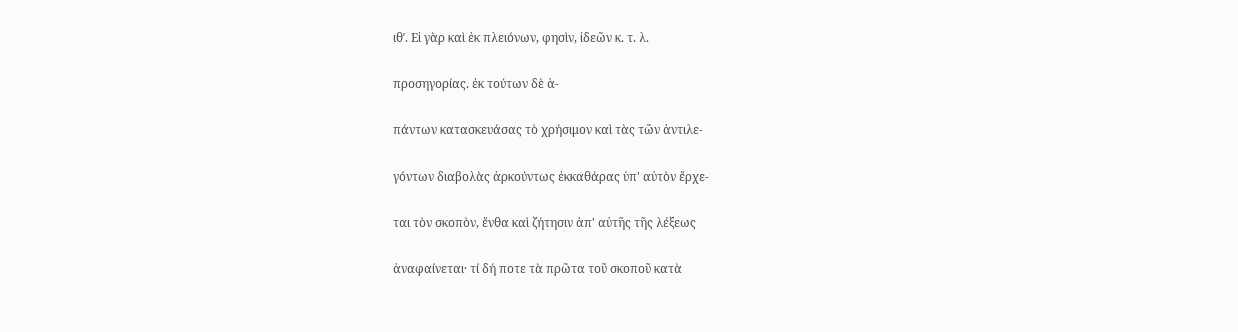ιθʹ. Εἰ γὰρ καὶ ἐκ πλειόνων, φησὶν, ἰδεῶν κ. τ. λ.

προσηγορίας. ἐκ τούτων δὲ ἁ-

πάντων κατασκευάσας τὸ χρήσιμον καὶ τὰς τῶν ἀντιλε-

γόντων διαβολὰς ἀρκούντως ἐκκαθάρας ὑπ' αὐτὸν ἔρχε-

ται τὸν σκοπὸν, ἔνθα καὶ ζήτησιν ἀπ' αὐτῆς τῆς λέξεως

ἀναφαίνεται· τί δή ποτε τὰ πρῶτα τοῦ σκοποῦ κατὰ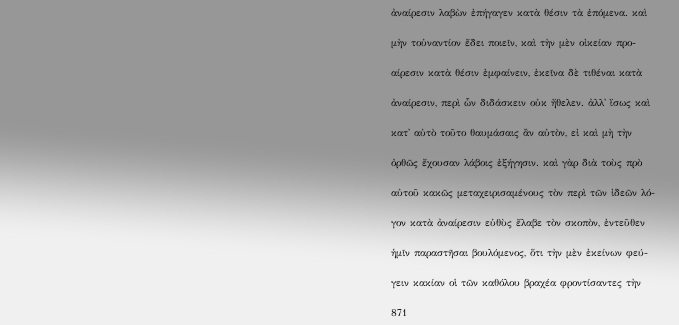ἀναίρεσιν λαβὼν ἐπήγαγεν κατὰ θέσιν τὰ ἑπόμενα. καὶ

μὴν τοὐναντίον ἔδει ποιεῖν, καὶ τὴν μὲν οἰκείαν προ-

αίρεσιν κατὰ θέσιν ἐμφαίνειν, ἐκεῖνα δὲ τιθέναι κατὰ

ἀναίρεσιν, περὶ ὧν διδάσκειν οὐκ ἤθελεν. ἀλλ' ἴσως καὶ

κατ' αὐτὸ τοῦτο θαυμάσαις ἂν αὐτὸν, εἰ καὶ μὴ τὴν

ὀρθῶς ἔχουσαν λάβοις ἐξήγησιν. καὶ γὰρ διὰ τοὺς πρὸ

αὐτοῦ κακῶς μεταχειρισαμένους τὸν περὶ τῶν ἰδεῶν λό-

γον κατὰ ἀναίρεσιν εὐθὺς ἔλαβε τὸν σκοπὸν, ἐντεῦθεν

ἡμῖν παραστῆσαι βουλόμενος, ὅτι τὴν μὲν ἐκείνων φεύ-

γειν κακίαν οἱ τῶν καθόλου βραχέα φροντίσαντες τὴν

871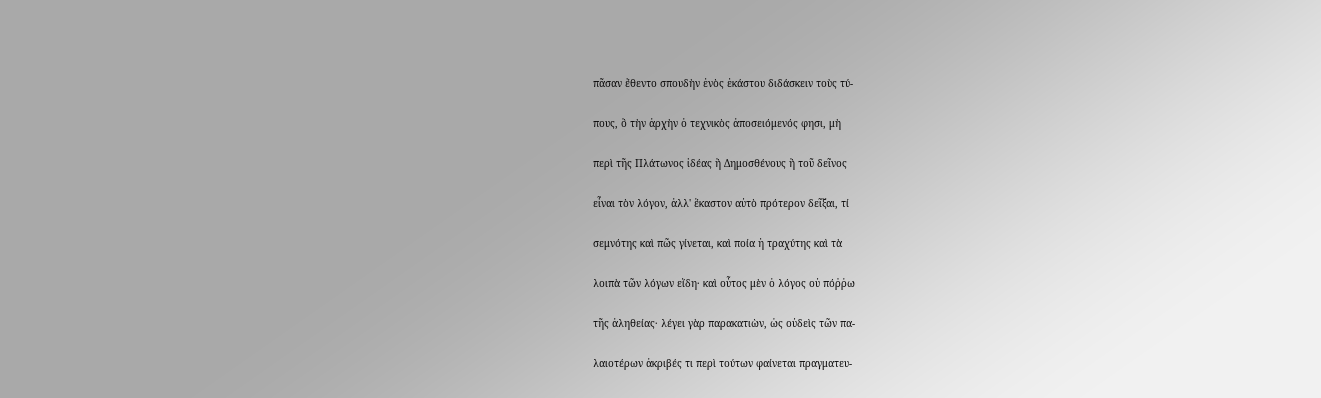πᾶσαν ἔθεντο σπουδὴν ἑνὸς ἑκάστου διδάσκειν τοὺς τύ-

πους, ὃ τὴν ἀρχὴν ὁ τεχνικὸς ἀποσειόμενός φησι, μὴ

περὶ τῆς Πλάτωνος ἰδέας ἢ Δημοσθένους ἢ τοῦ δεῖνος

εἶναι τὸν λόγον, ἀλλ' ἕκαστον αὐτὸ πρότερον δεῖξαι, τί

σεμνότης καὶ πῶς γίνεται, καὶ ποία ἡ τραχύτης καὶ τὰ

λοιπὰ τῶν λόγων εἴδη· καὶ οὗτος μὲν ὁ λόγος οὐ πόῤῥω

τῆς ἀληθείας· λέγει γὰρ παρακατιὼν, ὡς οὐδεὶς τῶν πα-

λαιοτέρων ἀκριβές τι περὶ τούτων φαίνεται πραγματευ-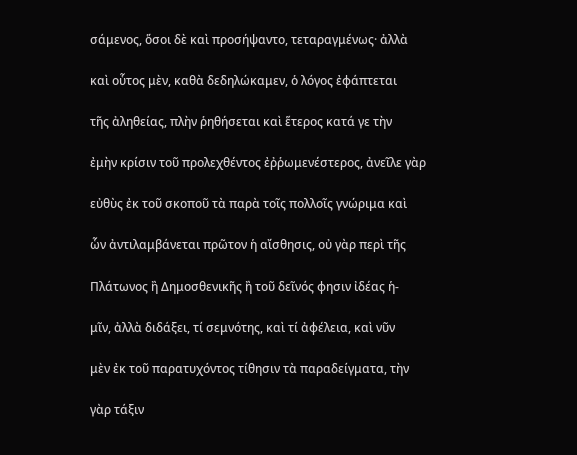σάμενος, ὅσοι δὲ καὶ προσήψαντο, τεταραγμένως· ἀλλὰ

καὶ οὗτος μὲν, καθὰ δεδηλώκαμεν, ὁ λόγος ἐφάπτεται

τῆς ἀληθείας, πλὴν ῥηθήσεται καὶ ἕτερος κατά γε τὴν

ἐμὴν κρίσιν τοῦ προλεχθέντος ἐῤῥωμενέστερος, ἀνεῖλε γὰρ

εὐθὺς ἐκ τοῦ σκοποῦ τὰ παρὰ τοῖς πολλοῖς γνώριμα καὶ

ὧν ἀντιλαμβάνεται πρῶτον ἡ αἴσθησις, οὐ γὰρ περὶ τῆς

Πλάτωνος ἢ Δημοσθενικῆς ἢ τοῦ δεῖνός φησιν ἰδέας ἡ-

μῖν, ἀλλὰ διδάξει, τί σεμνότης, καὶ τί ἀφέλεια, καὶ νῦν

μὲν ἐκ τοῦ παρατυχόντος τίθησιν τὰ παραδείγματα, τὴν

γὰρ τάξιν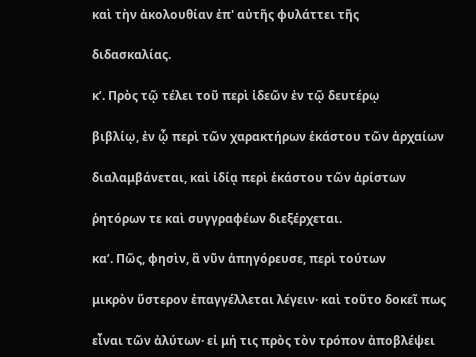καὶ τὴν ἀκολουθίαν ἐπ' αὐτῆς φυλάττει τῆς

διδασκαλίας.

κʹ. Πρὸς τῷ τέλει τοῦ περὶ ἰδεῶν ἐν τῷ δευτέρῳ

βιβλίῳ, ἐν ᾧ περὶ τῶν χαρακτήρων ἑκάστου τῶν ἀρχαίων

διαλαμβάνεται, καὶ ἰδίᾳ περὶ ἑκάστου τῶν ἀρίστων

ῥητόρων τε καὶ συγγραφέων διεξέρχεται.

καʹ. Πῶς, φησὶν, ἃ νῦν ἀπηγόρευσε, περὶ τούτων

μικρὸν ὕστερον ἐπαγγέλλεται λέγειν· καὶ τοῦτο δοκεῖ πως

εἶναι τῶν ἀλύτων· εἰ μή τις πρὸς τὸν τρόπον ἀποβλέψει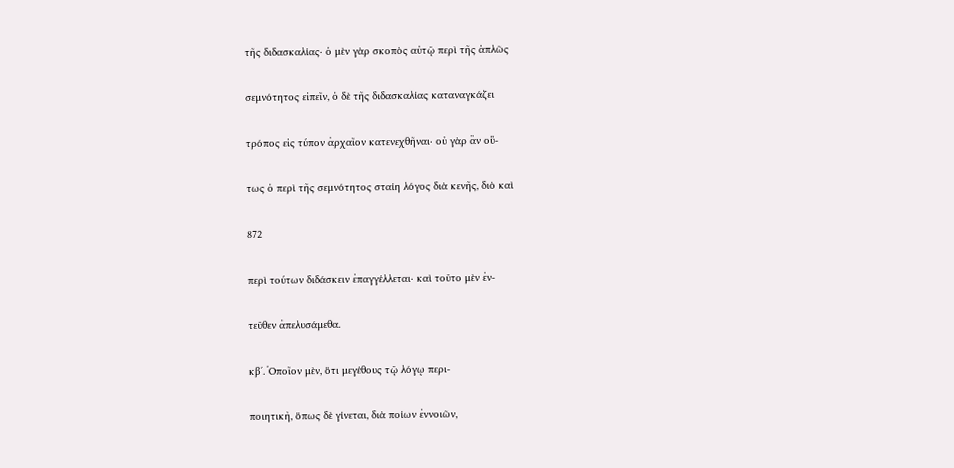τῆς διδασκαλίας· ὁ μὲν γὰρ σκοπὸς αὐτῷ περὶ τῆς ἁπλῶς

σεμνότητος εἰπεῖν, ὁ δὲ τῆς διδασκαλίας καταναγκάζει

τρόπος εἰς τύπον ἀρχαῖον κατενεχθῆναι· οὐ γὰρ ἂν οὕ-

τως ὁ περὶ τῆς σεμνότητος σταίη λόγος διὰ κενῆς, διὸ καὶ

872

περὶ τούτων διδάσκειν ἐπαγγέλλεται· καὶ τοῦτο μὲν ἐν-

τεῦθεν ἀπελυσάμεθα.

κβʹ. Ὁποῖον μὲν, ὅτι μεγέθους τῷ λόγῳ περι-

ποιητικὴ, ὅπως δὲ γίνεται, διὰ ποίων ἐννοιῶν,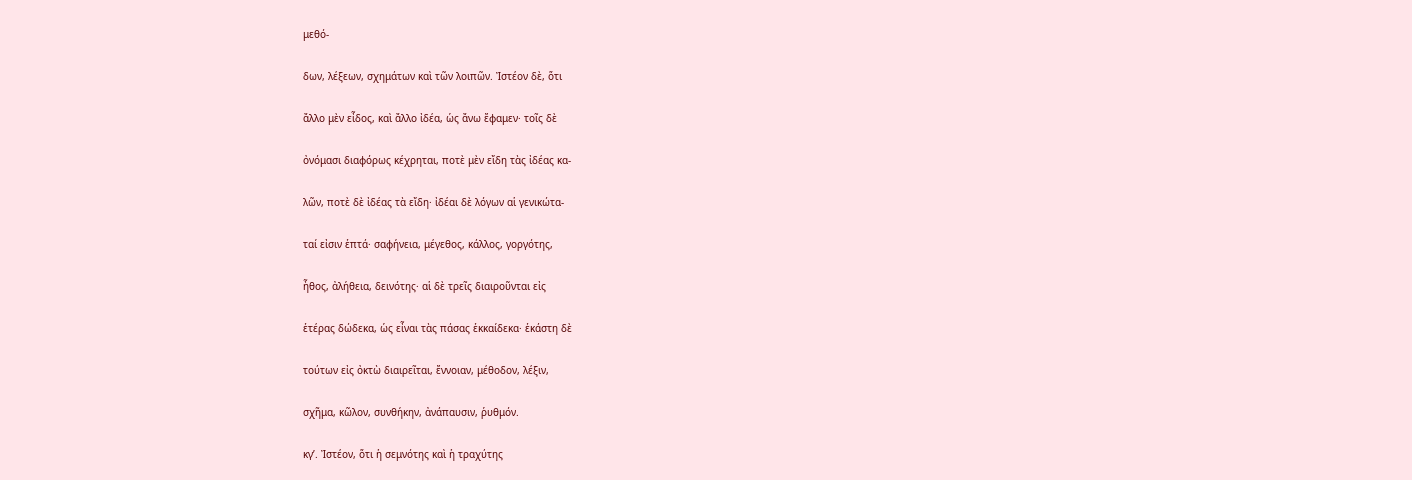μεθό-

δων, λέξεων, σχημάτων καὶ τῶν λοιπῶν. Ἰστέον δὲ, ὅτι

ἄλλο μὲν εἶδος, καὶ ἄλλο ἰδέα, ὡς ἄνω ἔφαμεν· τοῖς δὲ

ὀνόμασι διαφόρως κέχρηται, ποτὲ μὲν εἴδη τὰς ἰδέας κα-

λῶν, ποτὲ δὲ ἰδέας τὰ εἴδη· ἰδέαι δὲ λόγων αἱ γενικώτα-

ταί εἰσιν ἑπτά· σαφήνεια, μέγεθος, κάλλος, γοργότης,

ἦθος, ἀλήθεια, δεινότης· αἱ δὲ τρεῖς διαιροῦνται εἰς

ἑτέρας δώδεκα, ὡς εἶναι τὰς πάσας ἑκκαίδεκα· ἑκάστη δὲ

τούτων εἰς ὀκτὼ διαιρεῖται, ἔννοιαν, μέθοδον, λέξιν,

σχῆμα, κῶλον, συνθήκην, ἀνάπαυσιν, ῥυθμόν.

κγʹ. Ἰστέον, ὅτι ἡ σεμνότης καὶ ἡ τραχύτης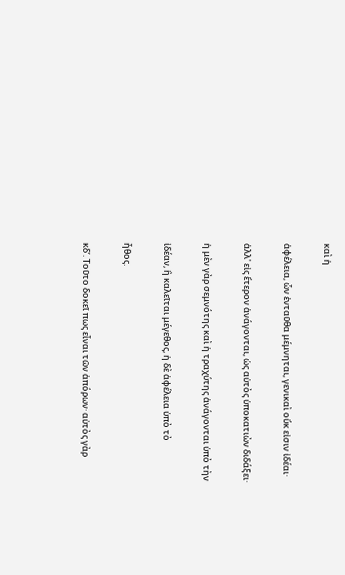καὶ ἡ

ἀφέλεια, ὧν ἐνταῦθα μέμνηται, γενικαὶ οὔκ εἰσιν ἰδέαι·

ἀλλ' εἰς ἕτερον ἀνάγονται, ὡς αὐτὸς ὑποκατιὼν διδάξει·

ἡ μὲν γὰρ σεμνότης καὶ ἡ τραχύτης ἀνάγονται ὑπὸ τὴν

ἰδέαν, ἣ καλεῖται μέγεθος, ἡ δὲ ἀφέλεια ὑπὸ τὸ

ἦθος.

κδʹ. Τοῦτο δοκεῖ πως εἶναι τῶν ἀπόρων· αὐτὸς γὰρ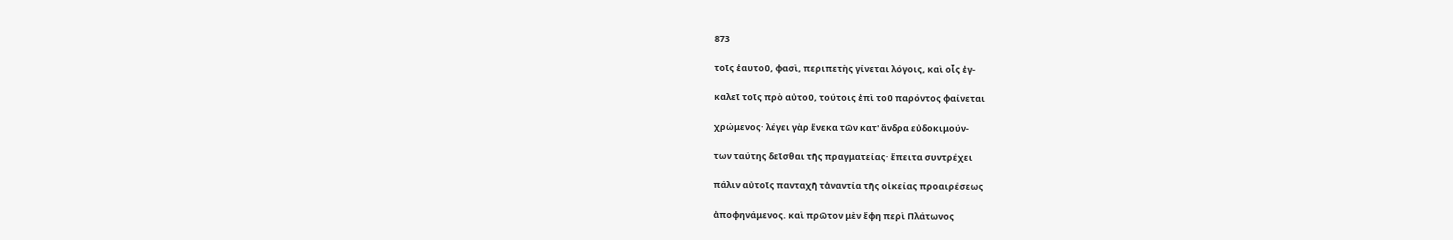873

τοῖς ἑαυτοῦ, φασὶ, περιπετὴς γίνεται λόγοις, καὶ οἷς ἐγ-

καλεῖ τοῖς πρὸ αὐτοῦ, τούτοις ἐπὶ τοῦ παρόντος φαίνεται

χρώμενος· λέγει γὰρ ἕνεκα τῶν κατ' ἄνδρα εὐδοκιμούν-

των ταύτης δεῖσθαι τῆς πραγματείας· ἔπειτα συντρέχει

πάλιν αὐτοῖς πανταχῆ τἀναντία τῆς οἰκείας προαιρέσεως

ἀποφηνάμενος. καὶ πρῶτον μὲν ἔφη περὶ Πλάτωνος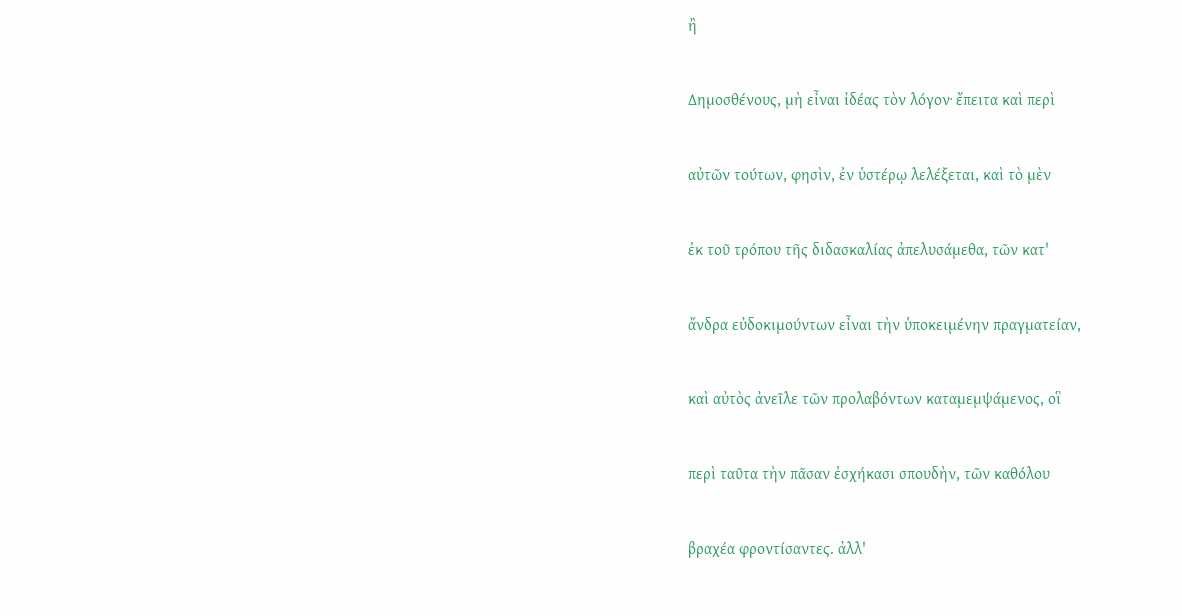ἢ

Δημοσθένους, μὴ εἶναι ἰδέας τὸν λόγον· ἔπειτα καὶ περὶ

αὐτῶν τούτων, φησὶν, ἐν ὑστέρῳ λελέξεται, καὶ τὸ μὲν

ἐκ τοῦ τρόπου τῆς διδασκαλίας ἀπελυσάμεθα, τῶν κατ'

ἄνδρα εὐδοκιμούντων εἶναι τὴν ὑποκειμένην πραγματείαν,

καὶ αὐτὸς ἀνεῖλε τῶν προλαβόντων καταμεμψάμενος, οἳ

περὶ ταῦτα τὴν πᾶσαν ἐσχήκασι σπουδὴν, τῶν καθόλου

βραχέα φροντίσαντες. ἀλλ'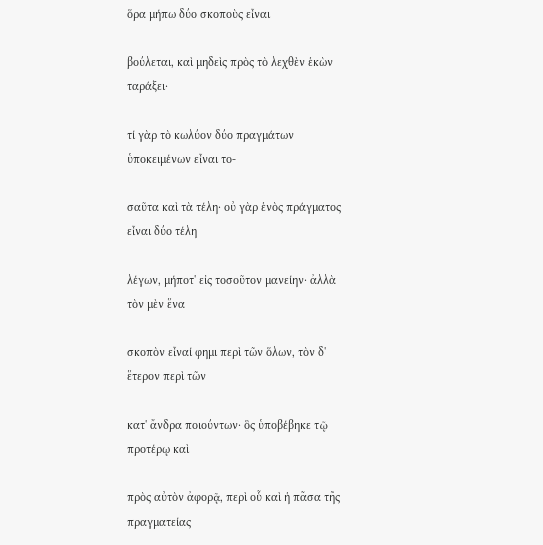ὅρα μήπω δύο σκοποὺς εἶναι

βούλεται, καὶ μηδεὶς πρὸς τὸ λεχθὲν ἑκὼν ταράξει·

τί γὰρ τὸ κωλύον δύο πραγμάτων ὑποκειμένων εἶναι το-

σαῦτα καὶ τὰ τέλη· οὐ γὰρ ἑνὸς πράγματος εἶναι δύο τέλη

λέγων, μήποτ' εἰς τοσοῦτον μανείην· ἀλλὰ τὸν μὲν ἕνα

σκοπὸν εἶναί φημι περὶ τῶν ὅλων, τὸν δ' ἕτερον περὶ τῶν

κατ' ἄνδρα ποιούντων· ὃς ὑποβέβηκε τῷ προτέρῳ καὶ

πρὸς αὐτὸν ἀφορᾷ, περὶ οὗ καὶ ἡ πᾶσα τῆς πραγματείας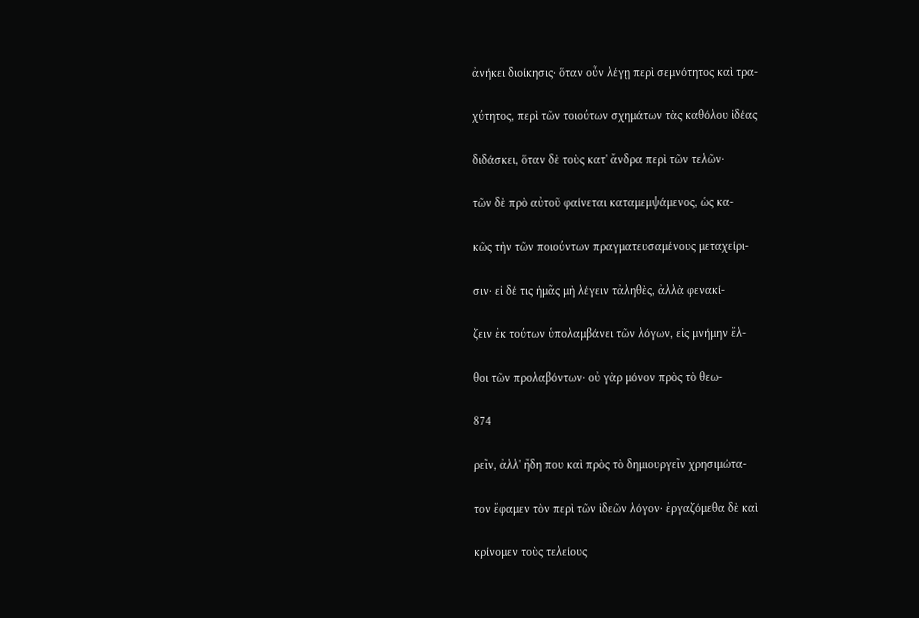ἀνήκει διοίκησις· ὅταν οὖν λέγῃ περὶ σεμνότητος καὶ τρα-

χύτητος, περὶ τῶν τοιούτων σχημάτων τὰς καθόλου ἰδέας

διδάσκει, ὅταν δὲ τοὺς κατ' ἄνδρα περὶ τῶν τελῶν·

τῶν δὲ πρὸ αὐτοῦ φαίνεται καταμεμψάμενος, ὡς κα-

κῶς τὴν τῶν ποιούντων πραγματευσαμένους μεταχείρι-

σιν· εἰ δέ τις ἡμᾶς μὴ λέγειν τἀληθὲς, ἀλλὰ φενακί-

ζειν ἐκ τούτων ὑπολαμβάνει τῶν λόγων, εἰς μνήμην ἔλ-

θοι τῶν προλαβόντων· οὐ γὰρ μόνον πρὸς τὸ θεω-

874

ρεῖν, ἀλλ' ἤδη που καὶ πρὸς τὸ δημιουργεῖν χρησιμώτα-

τον ἔφαμεν τὸν περὶ τῶν ἰδεῶν λόγον· ἐργαζόμεθα δὲ καὶ

κρίνομεν τοὺς τελείους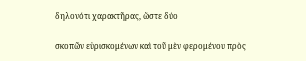δηλονότι χαρακτῆρας, ὥστε δύο

σκοπῶν εὑρισκομένων καὶ τοῦ μὲν φερομένου πρὸς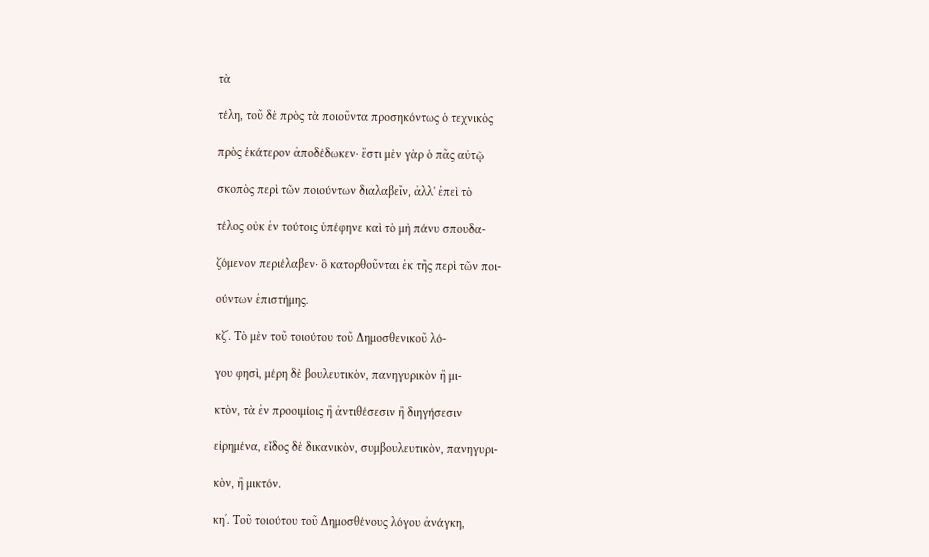τὰ

τέλη, τοῦ δὲ πρὸς τὰ ποιοῦντα προσηκόντως ὁ τεχνικὸς

πρὸς ἑκάτερον ἀποδέδωκεν· ἔστι μὲν γὰρ ὁ πᾶς αὐτῷ

σκοπὸς περὶ τῶν ποιούντων διαλαβεῖν, ἀλλ' ἐπεὶ τὸ

τέλος οὐκ ἐν τούτοις ὑπέφηνε καὶ τὸ μὴ πάνυ σπουδα-

ζόμενον περιέλαβεν· ὃ κατορθοῦνται ἐκ τῆς περὶ τῶν ποι-

ούντων ἐπιστήμης.

κζʹ. Τὸ μὲν τοῦ τοιούτου τοῦ Δημοσθενικοῦ λό-

γου φησὶ, μέρη δὲ βουλευτικὸν, πανηγυρικὸν ἢ μι-

κτὸν, τὰ ἐν προοιμίοις ἢ ἀντιθέσεσιν ἢ διηγήσεσιν

εἰρημένα, εἶδος δὲ δικανικὸν, συμβουλευτικὸν, πανηγυρι-

κὸν, ἢ μικτόν.

κηʹ. Τοῦ τοιούτου τοῦ Δημοσθένους λόγου ἀνάγκη,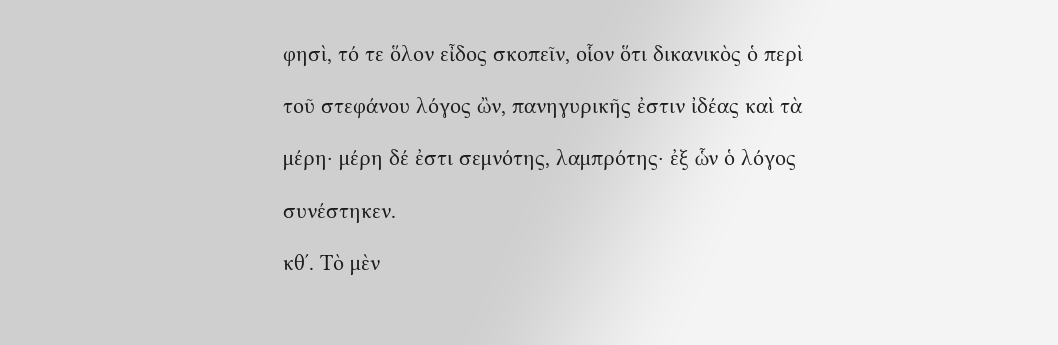φησὶ, τό τε ὅλον εἶδος σκοπεῖν, οἷον ὅτι δικανικὸς ὁ περὶ

τοῦ στεφάνου λόγος ὢν, πανηγυρικῆς ἐστιν ἰδέας καὶ τὰ

μέρη· μέρη δέ ἐστι σεμνότης, λαμπρότης· ἐξ ὧν ὁ λόγος

συνέστηκεν.

κθʹ. Τὸ μὲν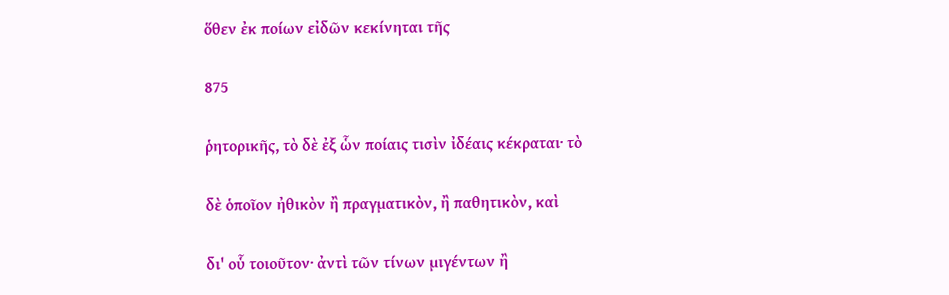ὅθεν ἐκ ποίων εἰδῶν κεκίνηται τῆς

875

ῥητορικῆς, τὸ δὲ ἐξ ὧν ποίαις τισὶν ἰδέαις κέκραται· τὸ

δὲ ὁποῖον ἠθικὸν ἢ πραγματικὸν, ἢ παθητικὸν, καὶ

δι' οὗ τοιοῦτον· ἀντὶ τῶν τίνων μιγέντων ἢ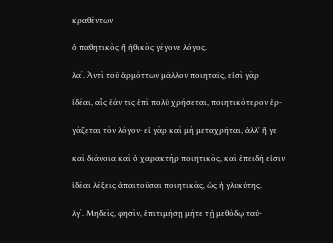κραθέντων

ὁ παθητικὸς ἢ ἠθικὸς γέγονε λόγος.

λαʹ. Ἀντὶ τοῦ ἁρμόττων μᾶλλον ποιηταῖς, εἰσὶ γὰρ

ἰδέαι, αἷς ἐάν τις ἐπὶ πολὺ χρήσεται, ποιητικότερον ἐρ-

γάζεται τὸν λόγον· εἰ γὰρ καὶ μὴ μεταχρῆται, ἀλλ' ἥ γε

καὶ διάνοια καὶ ὁ χαρακτὴρ ποιητικὸς, καὶ ἐπειδή εἰσιν

ἰδέαι λέξεις ἀπαιτοῦσαι ποιητικὰς, ὡς ἡ γλυκύτης.

λγʹ. Μηδεὶς, φησὶν, ἐπιτιμήσῃ μήτε τῇ μεθόδῳ ταύ-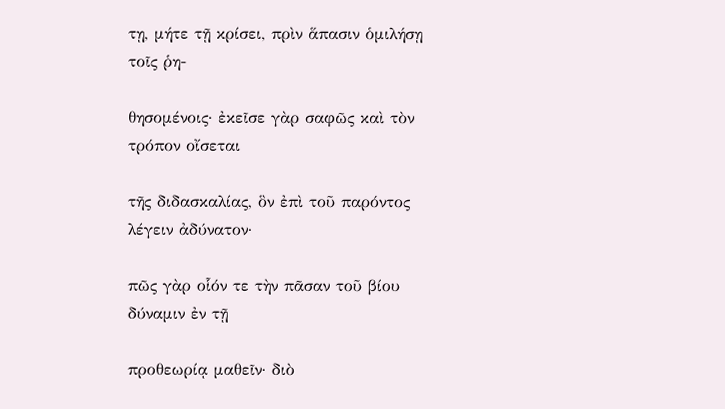τῃ, μήτε τῇ κρίσει, πρὶν ἅπασιν ὁμιλήσῃ τοῖς ῥη-

θησομένοις· ἐκεῖσε γὰρ σαφῶς καὶ τὸν τρόπον οἴσεται

τῆς διδασκαλίας, ὃν ἐπὶ τοῦ παρόντος λέγειν ἀδύνατον·

πῶς γὰρ οἷόν τε τὴν πᾶσαν τοῦ βίου δύναμιν ἐν τῇ

προθεωρίᾳ μαθεῖν· διὸ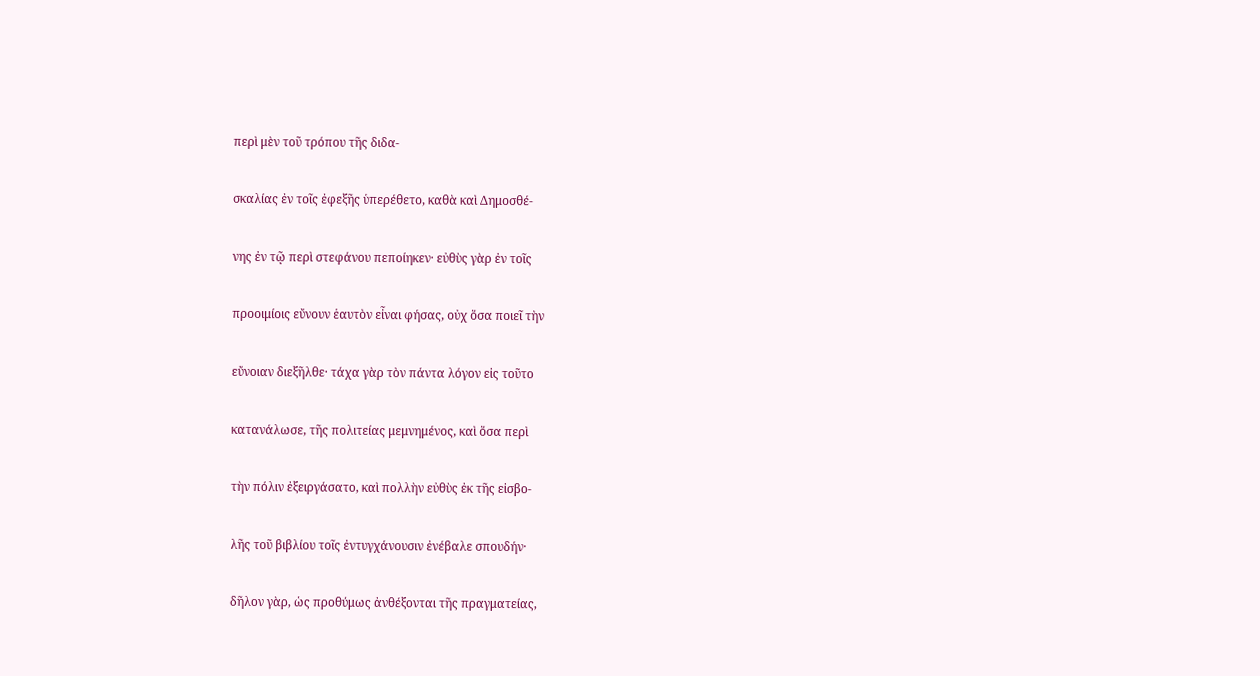περὶ μὲν τοῦ τρόπου τῆς διδα-

σκαλίας ἐν τοῖς ἐφεξῆς ὑπερέθετο, καθὰ καὶ Δημοσθέ-

νης ἐν τῷ περὶ στεφάνου πεποίηκεν· εὐθὺς γὰρ ἐν τοῖς

προοιμίοις εὔνουν ἑαυτὸν εἶναι φήσας, οὐχ ὅσα ποιεῖ τὴν

εὔνοιαν διεξῆλθε· τάχα γὰρ τὸν πάντα λόγον εἰς τοῦτο

κατανάλωσε, τῆς πολιτείας μεμνημένος, καὶ ὅσα περὶ

τὴν πόλιν ἐξειργάσατο, καὶ πολλὴν εὐθὺς ἐκ τῆς εἰσβο-

λῆς τοῦ βιβλίου τοῖς ἐντυγχάνουσιν ἐνέβαλε σπουδήν·

δῆλον γὰρ, ὡς προθύμως ἀνθέξονται τῆς πραγματείας,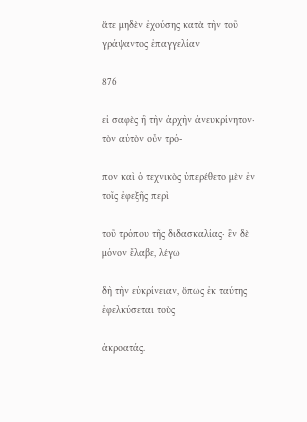ἅτε μηδὲν ἐχούσης κατὰ τὴν τοῦ γράψαντος ἐπαγγελίαν

876

εἰ σαφὲς ἢ τὴν ἀρχὴν ἀνευκρίνητον· τὸν αὐτὸν οὖν τρό-

πον καὶ ὁ τεχνικὸς ὑπερέθετο μὲν ἐν τοῖς ἐφεξῆς περὶ

τοῦ τρόπου τῆς διδασκαλίας· ἓν δὲ μόνον ἔλαβε, λέγω

δὴ τὴν εὐκρίνειαν, ὅπως ἐκ ταύτης ἐφελκύσεται τοὺς

ἀκροατάς.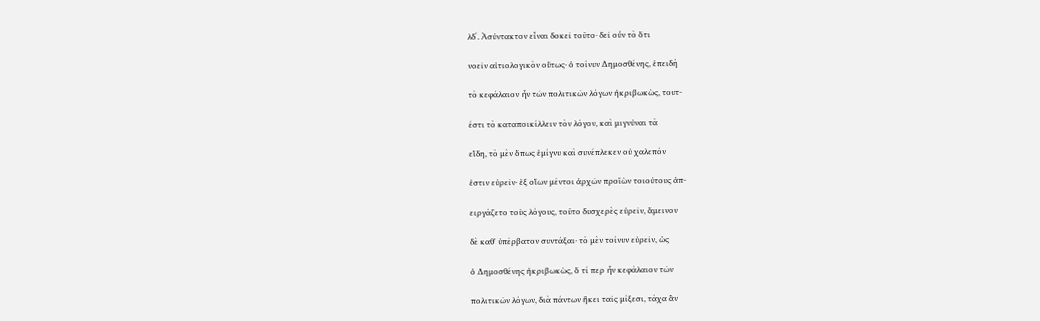λδʹ. Ἀσύντακτον εἶναι δοκεῖ τοῦτο· δεῖ οὖν τὸ ὅτι

νοεῖν αἰτιολογικὸν οὕτως· ὁ τοίνυν Δημοσθένης, ἐπειδὴ

τὸ κεφάλαιον ἦν τῶν πολιτικῶν λόγων ἠκριβωκὼς, τουτ-

έστι τὸ καταποικίλλειν τὸν λόγον, καὶ μιγνύναι τὰ

εἴδη, τὸ μὲν ὅπως ἐμίγνυ καὶ συνέπλεκεν οὐ χαλεπόν

ἐστιν εὑρεῖν· ἐξ οἵων μέντοι ἀρχῶν προϊὼν τοιούτους ἀπ-

ειργάζετο τοὺς λόγους, τοῦτο δυσχερὲς εὑρεῖν, ἄμεινον

δὲ καθ' ὑπέρβατον συντάξαι· τὸ μὲν τοίνυν εὑρεῖν, ὡς

ὁ Δημοσθένης ἠκριβωκὼς, ὅ τί περ ἦν κεφάλαιον τῶν

πολιτικῶν λόγων, διὰ πάντων ἥκει ταῖς μίξεσι, τάχα ἂν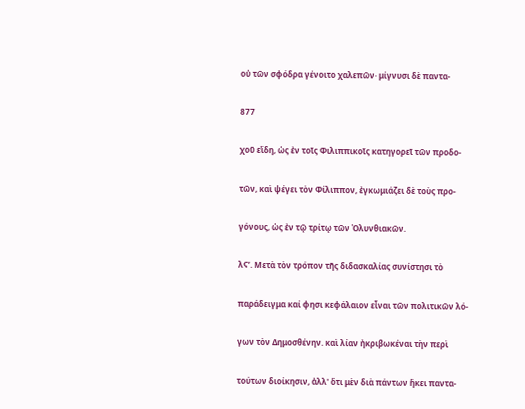οὐ τῶν σφόδρα γένοιτο χαλεπῶν· μίγνυσι δὲ παντα-

877

χοῦ εἴδη, ὡς ἐν τοῖς Φιλιππικοῖς κατηγορεῖ τῶν προδο-

τῶν, καὶ ψέγει τὸν Φίλιππον, ἐγκωμιάζει δὲ τοὺς προ-

γόνους, ὡς ἐν τῷ τρίτῳ τῶν Ὀλυνθιακῶν.

λϚʹ. Μετὰ τὸν τρόπον τῆς διδασκαλίας συνίστησι τὸ

παράδειγμα καί φησι κεφάλαιον εἶναι τῶν πολιτικῶν λό-

γων τὸν Δημοσθένην. καὶ λίαν ἠκριβωκέναι τὴν περὶ

τούτων διοίκησιν, ἀλλ' ὅτι μὲν διὰ πάντων ἥκει παντα-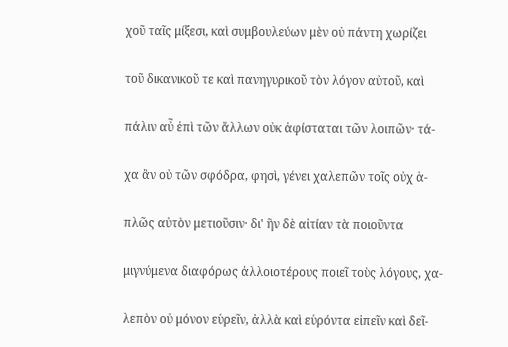χοῦ ταῖς μίξεσι, καὶ συμβουλεύων μὲν οὐ πάντη χωρίζει

τοῦ δικανικοῦ τε καὶ πανηγυρικοῦ τὸν λόγον αὐτοῦ, καὶ

πάλιν αὖ ἐπὶ τῶν ἄλλων οὐκ ἀφίσταται τῶν λοιπῶν· τά-

χα ἂν οὐ τῶν σφόδρα, φησὶ, γένει χαλεπῶν τοῖς οὐχ ἁ-

πλῶς αὐτὸν μετιοῦσιν· δι' ἣν δὲ αἰτίαν τὰ ποιοῦντα

μιγνύμενα διαφόρως ἀλλοιοτέρους ποιεῖ τοὺς λόγους, χα-

λεπὸν οὐ μόνον εὑρεῖν, ἀλλὰ καὶ εὑρόντα εἰπεῖν καὶ δεῖ-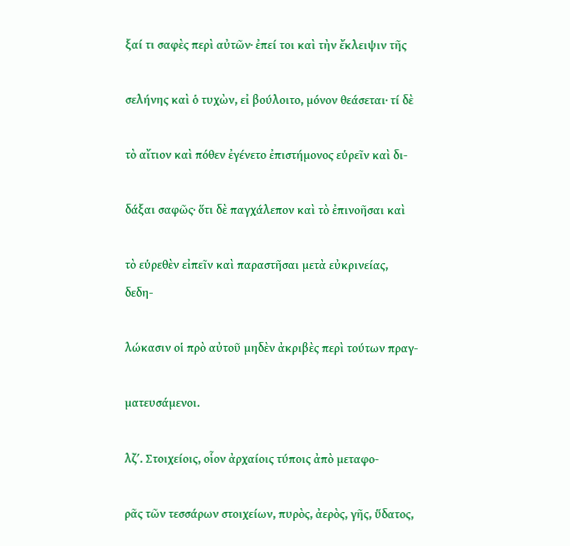ξαί τι σαφὲς περὶ αὐτῶν· ἐπεί τοι καὶ τὴν ἔκλειψιν τῆς

σελήνης καὶ ὁ τυχὼν, εἰ βούλοιτο, μόνον θεάσεται· τί δὲ

τὸ αἴτιον καὶ πόθεν ἐγένετο ἐπιστήμονος εὑρεῖν καὶ δι-

δάξαι σαφῶς· ὅτι δὲ παγχάλεπον καὶ τὸ ἐπινοῆσαι καὶ

τὸ εὑρεθὲν εἰπεῖν καὶ παραστῆσαι μετὰ εὐκρινείας, δεδη-

λώκασιν οἱ πρὸ αὐτοῦ μηδὲν ἀκριβὲς περὶ τούτων πραγ-

ματευσάμενοι.

λζʹ. Στοιχείοις, οἷον ἀρχαίοις τύποις ἀπὸ μεταφο-

ρᾶς τῶν τεσσάρων στοιχείων, πυρὸς, ἀερὸς, γῆς, ὕδατος,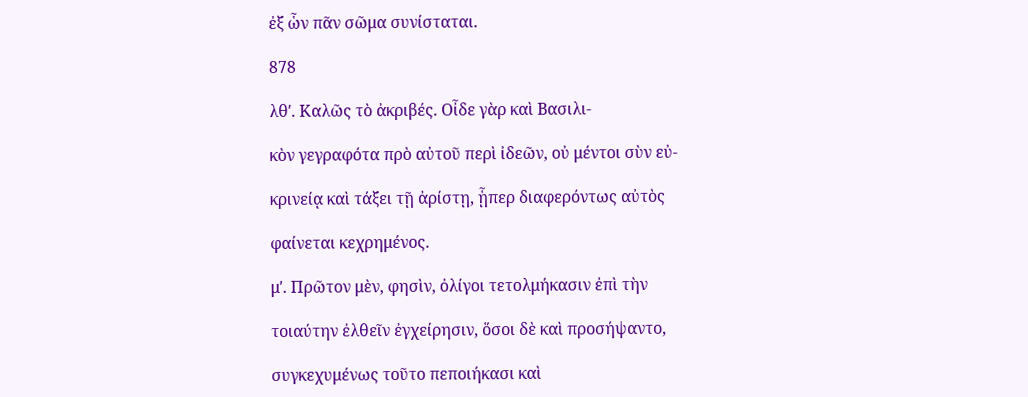ἐξ ὧν πᾶν σῶμα συνίσταται.

878

λθʹ. Καλῶς τὸ ἀκριβές. Οἶδε γὰρ καὶ Βασιλι-

κὸν γεγραφότα πρὸ αὐτοῦ περὶ ἰδεῶν, οὐ μέντοι σὺν εὐ-

κρινείᾳ καὶ τάξει τῇ ἀρίστῃ, ᾗπερ διαφερόντως αὐτὸς

φαίνεται κεχρημένος.

μʹ. Πρῶτον μὲν, φησὶν, ὀλίγοι τετολμήκασιν ἐπὶ τὴν

τοιαύτην ἐλθεῖν ἐγχείρησιν, ὅσοι δὲ καὶ προσήψαντο,

συγκεχυμένως τοῦτο πεποιήκασι καὶ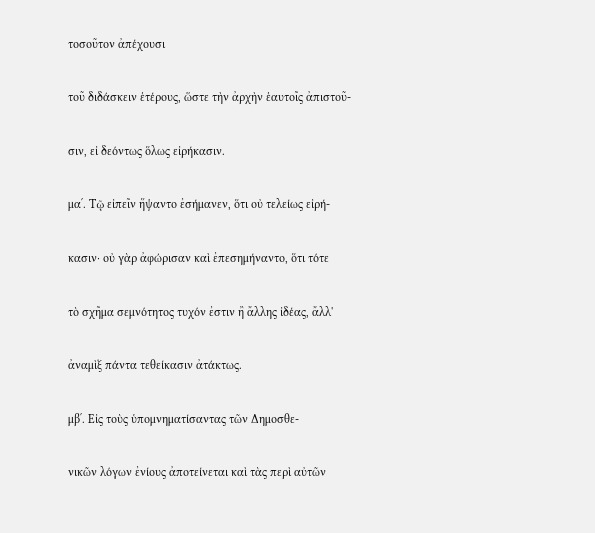τοσοῦτον ἀπέχουσι

τοῦ διδάσκειν ἑτέρους, ὥστε τὴν ἀρχὴν ἑαυτοῖς ἀπιστοῦ-

σιν, εἰ δεόντως ὅλως εἰρήκασιν.

μαʹ. Τῷ εἰπεῖν ἥψαντο ἐσήμανεν, ὅτι οὐ τελείως εἰρή-

κασιν· οὐ γὰρ ἀφώρισαν καὶ ἐπεσημήναντο, ὅτι τότε

τὸ σχῆμα σεμνότητος τυχόν ἐστιν ἢ ἄλλης ἰδέας, ἄλλ'

ἀναμὶξ πάντα τεθείκασιν ἀτάκτως.

μβʹ. Εἰς τοὺς ὑπομνηματίσαντας τῶν Δημοσθε-

νικῶν λόγων ἐνίους ἀποτείνεται καὶ τὰς περὶ αὐτῶν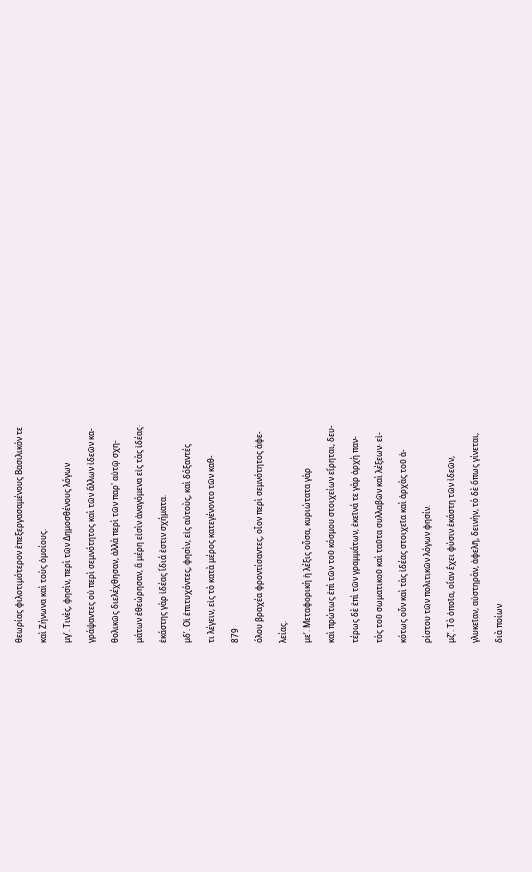θεωρίας φιλοτιμότερον ἐπεξεργασαμένους Βασιλικόν τε

καὶ Ζήνωνα καὶ τοὺς ὁμοίους.

μγʹ. Τινὲς, φησὶν, περὶ τῶν Δημοσθένους λόγων

γράψαντες οὐ περὶ σεμνότητος καὶ τῶν ἄλλων ἰδεῶν κα-

θολικῶς διελέχθησαν, ἀλλὰ περὶ τῶν παρ' αὐτῷ σχη-

μάτων ἐθεώρησαν, ἃ μέρη εἰσὶν ἀναγόμενα εἰς τὰς ἰδέας·

ἑκάστης γὰρ ἰδέας ἴδιά ἐστιν σχήματα.

μδʹ. Οἱ ἐπιτυχόντες, φησὶν, εἰς αὐτοὺς, καὶ δόξαντές

τι λέγειν, εἰς τὸ κατὰ μέρος κατεγένοντο τῶν καθ-

879

όλου βραχέα φροντίσαντες, οἷον περὶ σεμνότητος ἀφε-

λείας.

μεʹ. Μεταφορικὴ ἡ λέξις οὖσα, κυριώτατα γὰρ

καὶ πρώτως ἐπὶ τῶν τοῦ κόσμου στοιχείων εἴρηται, δευ-

τέρως δὲ ἐπὶ τῶν γραμμάτων, ἐκεῖνά τε γὰρ ἀρχὴ παν-

τὸς τοῦ σωματικοῦ καὶ ταῦτα συλλαβῶν καὶ λέξεων· εἰ-

κότως οὖν καὶ τὰς ἰδέας στοιχεῖα καὶ ἀρχὰς τοῦ ἀ-

ρίστου τῶν πολιτικῶν λόγων φησίν.

μζʹ. Τὸ ὁποῖα, οἵαν ἔχει φύσιν ἑκάστη τῶν ἰδεῶν,

γλυκεῖαν, αὐστηρὰν, ἀφελῆ, δεινὴν, τὸ δὲ ὅπως γίνεται,

διὰ ποίων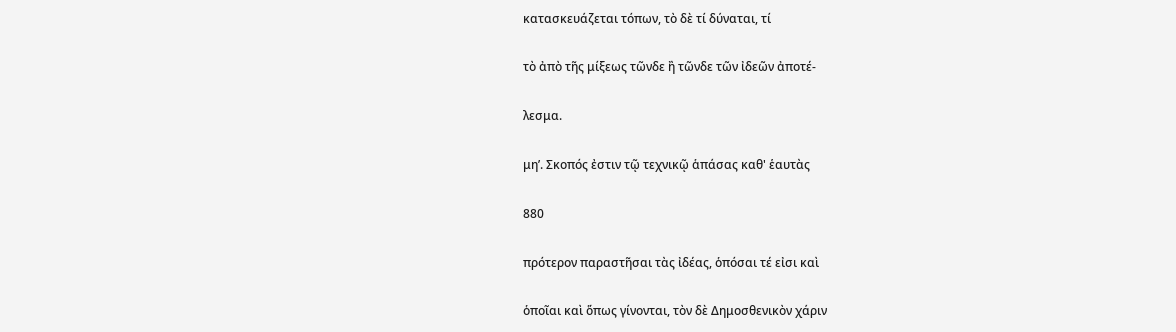κατασκευάζεται τόπων, τὸ δὲ τί δύναται, τί

τὸ ἀπὸ τῆς μίξεως τῶνδε ἢ τῶνδε τῶν ἰδεῶν ἀποτέ-

λεσμα.

μηʹ. Σκοπός ἐστιν τῷ τεχνικῷ ἁπάσας καθ' ἑαυτὰς

880

πρότερον παραστῆσαι τὰς ἰδέας, ὁπόσαι τέ εἰσι καὶ

ὁποῖαι καὶ ὅπως γίνονται, τὸν δὲ Δημοσθενικὸν χάριν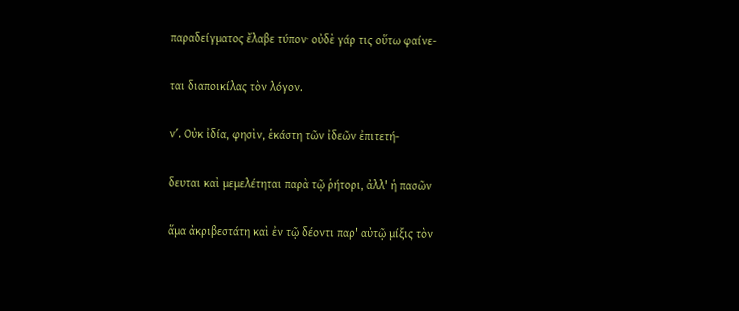παραδείγματος ἔλαβε τύπον· οὐδὲ γάρ τις οὕτω φαίνε-

ται διαποικίλας τὸν λόγον.

νʹ. Οὐκ ἰδία, φησὶν, ἑκάστη τῶν ἰδεῶν ἐπιτετή-

δευται καὶ μεμελέτηται παρὰ τῷ ῥήτορι, ἀλλ' ἡ πασῶν

ἅμα ἀκριβεστάτη καὶ ἐν τῷ δέοντι παρ' αὐτῷ μίξις τὸν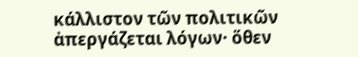κάλλιστον τῶν πολιτικῶν ἀπεργάζεται λόγων· ὅθεν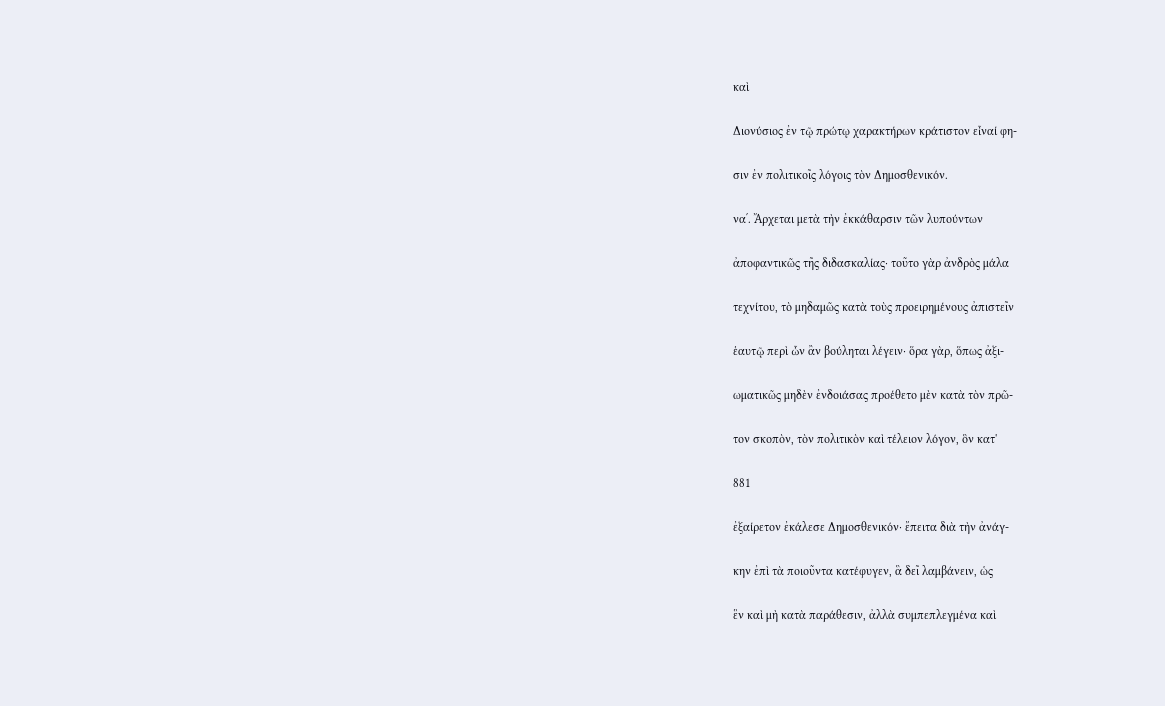καὶ

Διονύσιος ἐν τῷ πρώτῳ χαρακτήρων κράτιστον εἶναί φη-

σιν ἐν πολιτικοῖς λόγοις τὸν Δημοσθενικόν.

ναʹ. Ἄρχεται μετὰ τὴν ἐκκάθαρσιν τῶν λυπούντων

ἀποφαντικῶς τῆς διδασκαλίας· τοῦτο γὰρ ἀνδρὸς μάλα

τεχνίτου, τὸ μηδαμῶς κατὰ τοὺς προειρημένους ἀπιστεῖν

ἑαυτῷ περὶ ὧν ἂν βούληται λέγειν· ὅρα γὰρ, ὅπως ἀξι-

ωματικῶς μηδὲν ἐνδοιάσας προέθετο μὲν κατὰ τὸν πρῶ-

τον σκοπὸν, τὸν πολιτικὸν καὶ τέλειον λόγον, ὃν κατ'

881

ἐξαίρετον ἐκάλεσε Δημοσθενικόν· ἔπειτα διὰ τὴν ἀνάγ-

κην ἐπὶ τὰ ποιοῦντα κατέφυγεν, ἃ δεῖ λαμβάνειν, ὡς

ἓν καὶ μὴ κατὰ παράθεσιν, ἀλλὰ συμπεπλεγμένα καὶ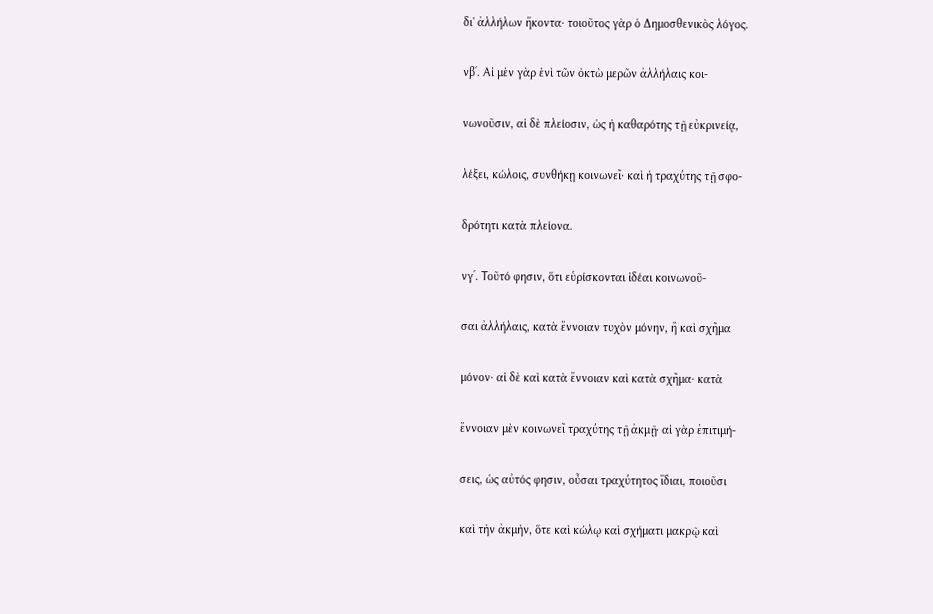δι' ἀλλήλων ἥκοντα· τοιοῦτος γὰρ ὁ Δημοσθενικὸς λόγος.

νβʹ. Αἱ μὲν γὰρ ἑνὶ τῶν ὀκτὼ μερῶν ἀλλήλαις κοι-

νωνοῦσιν, αἱ δὲ πλείοσιν, ὡς ἡ καθαρότης τῇ εὐκρινείᾳ,

λέξει, κώλοις, συνθήκῃ κοινωνεῖ· καὶ ἡ τραχύτης τῇ σφο-

δρότητι κατὰ πλείονα.

νγʹ. Τοῦτό φησιν, ὅτι εὑρίσκονται ἰδέαι κοινωνοῦ-

σαι ἀλλήλαις, κατὰ ἔννοιαν τυχὸν μόνην, ἢ καὶ σχῆμα

μόνον· αἱ δὲ καὶ κατὰ ἔννοιαν καὶ κατὰ σχῆμα· κατὰ

ἔννοιαν μὲν κοινωνεῖ τραχύτης τῇ ἀκμῇ· αἱ γὰρ ἐπιτιμή-

σεις, ὡς αὐτός φησιν, οὖσαι τραχύτητος ἴδιαι, ποιοῦσι

καὶ τὴν ἀκμὴν, ὅτε καὶ κώλῳ καὶ σχήματι μακρῷ καὶ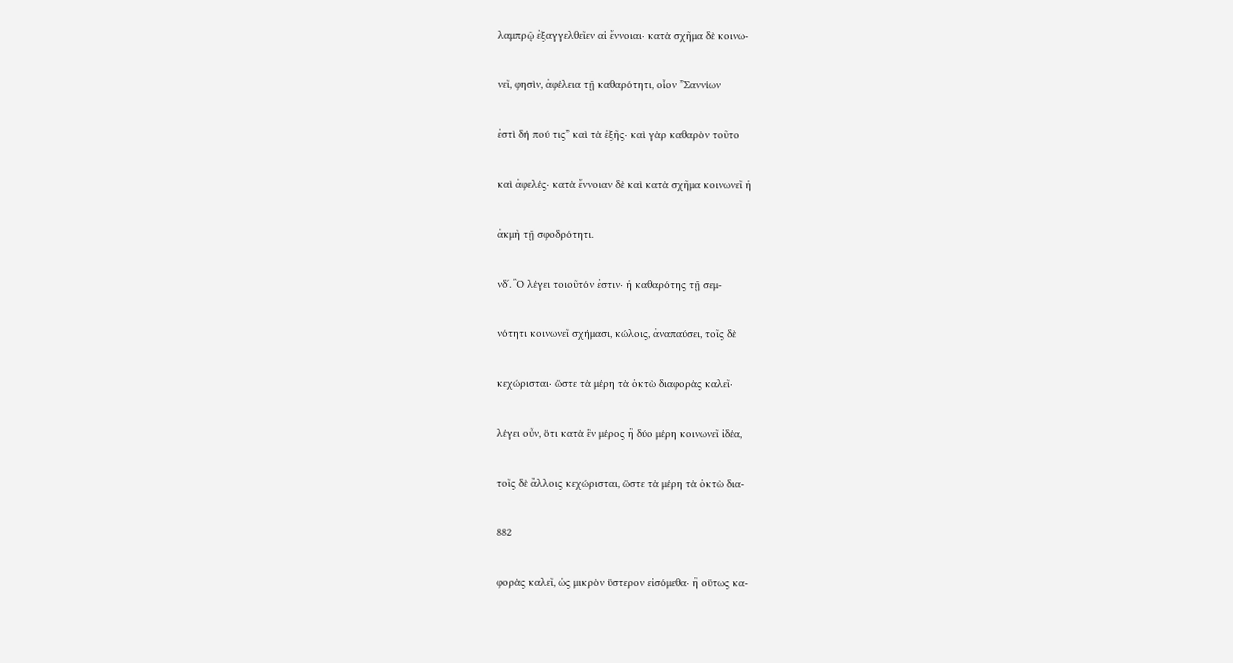λαμπρῷ ἐξαγγελθεῖεν αἱ ἔννοιαι· κατὰ σχῆμα δὲ κοινω-

νεῖ, φησὶν, ἀφέλεια τῇ καθαρότητι, οἷον ”Σαννίων

ἐστὶ δή πού τις” καὶ τὰ ἑξῆς· καὶ γὰρ καθαρὸν τοῦτο

καὶ ἀφελές· κατὰ ἔννοιαν δὲ καὶ κατὰ σχῆμα κοινωνεῖ ἡ

ἀκμὴ τῇ σφοδρότητι.

νδʹ. Ὃ λέγει τοιοῦτόν ἐστιν· ἡ καθαρότης τῇ σεμ-

νότητι κοινωνεῖ σχήμασι, κώλοις, ἀναπαύσει, τοῖς δὲ

κεχώρισται· ὥστε τὰ μέρη τὰ ὀκτὼ διαφορὰς καλεῖ·

λέγει οὖν, ὅτι κατὰ ἓν μέρος ἢ δύο μέρη κοινωνεῖ ἰδέα,

τοῖς δὲ ἄλλοις κεχώρισται, ὥστε τὰ μέρη τὰ ὀκτὼ δια-

882

φορὰς καλεῖ, ὡς μικρὸν ὕστερον εἰσόμεθα· ἢ οὕτως κα-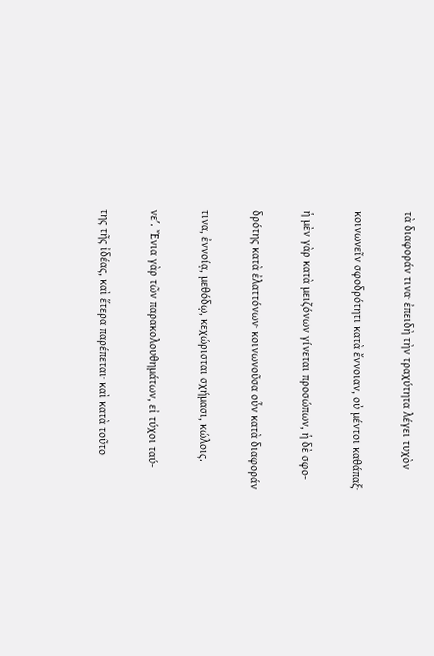τὰ διαφοράν τινα· ἐπειδὴ τὴν τραχύτητα λέγει τυχὸν

κοινωνεῖν σφοδρότητι κατὰ ἔννοιαν, οὐ μέντοι καθάπαξ·

ἡ μὲν γὰρ κατὰ μειζόνων γίνεται προσώπων, ἡ δὲ σφο-

δρότης κατὰ ἐλαττόνων· κοινωνοῦσα οὖν κατὰ διαφοράν

τινα, ἐννοίᾳ, μεθόδῳ, κεχώρισται σχήμασι, κώλοις.

νεʹ. Ἔνια γὰρ τῶν παρακολουθημάτων, εἰ τύχοι ταύ-

της τῆς ἰδέας, καὶ ἕτερα παρέπεται· καὶ κατὰ τοῦτο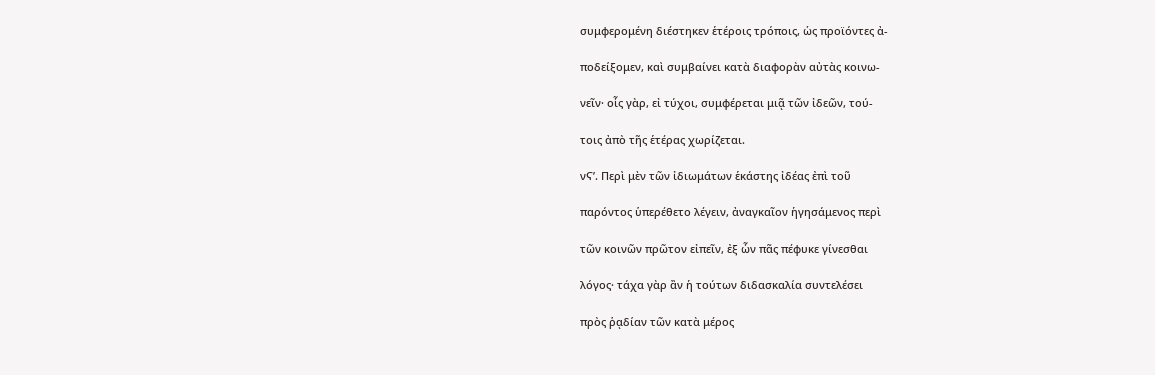συμφερομένη διέστηκεν ἑτέροις τρόποις, ὡς προϊόντες ἀ-

ποδείξομεν, καὶ συμβαίνει κατὰ διαφορὰν αὐτὰς κοινω-

νεῖν· οἷς γὰρ, εἰ τύχοι, συμφέρεται μιᾷ τῶν ἰδεῶν, τού-

τοις ἀπὸ τῆς ἑτέρας χωρίζεται.

νϚʹ. Περὶ μὲν τῶν ἰδιωμάτων ἑκάστης ἰδέας ἐπὶ τοῦ

παρόντος ὑπερέθετο λέγειν, ἀναγκαῖον ἡγησάμενος περὶ

τῶν κοινῶν πρῶτον εἰπεῖν, ἐξ ὧν πᾶς πέφυκε γίνεσθαι

λόγος· τάχα γὰρ ἂν ἡ τούτων διδασκαλία συντελέσει

πρὸς ῥᾳδίαν τῶν κατὰ μέρος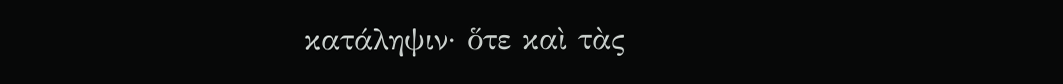κατάληψιν· ὅτε καὶ τὰς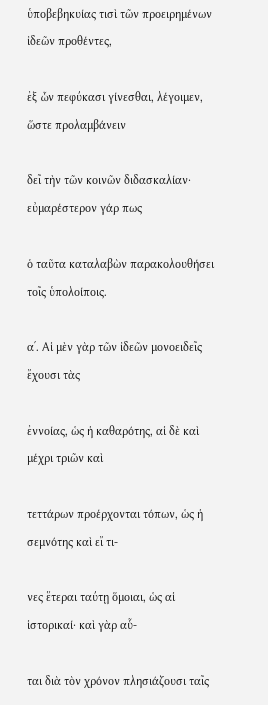ὑποβεβηκυίας τισὶ τῶν προειρημένων ἰδεῶν προθέντες,

ἐξ ὧν πεφύκασι γίνεσθαι, λέγοιμεν, ὥστε προλαμβάνειν

δεῖ τὴν τῶν κοινῶν διδασκαλίαν· εὐμαρέστερον γάρ πως

ὁ ταῦτα καταλαβὼν παρακολουθήσει τοῖς ὑπολοίποις.

αʹ. Αἱ μὲν γὰρ τῶν ἰδεῶν μονοειδεῖς ἔχουσι τὰς

ἐννοίας, ὡς ἡ καθαρότης, αἱ δὲ καὶ μέχρι τριῶν καὶ

τεττάρων προέρχονται τόπων, ὡς ἡ σεμνότης καὶ εἴ τι-

νες ἕτεραι ταύτῃ ὅμοιαι, ὡς αἱ ἱστορικαί· καὶ γὰρ αὗ-

ται διὰ τὸν χρόνον πλησιάζουσι ταῖς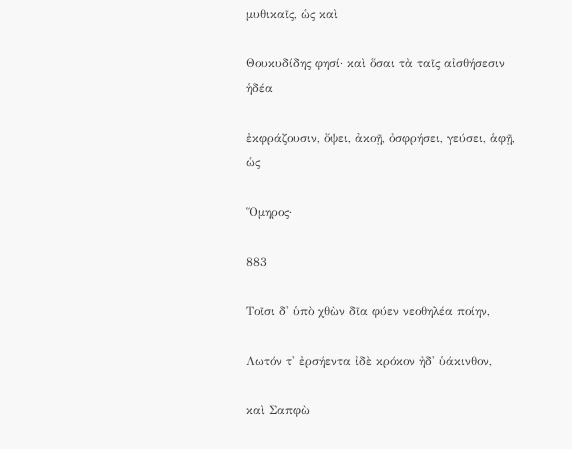μυθικαῖς, ὡς καὶ

Θουκυδίδης φησί· καὶ ὅσαι τὰ ταῖς αἰσθήσεσιν ἡδέα

ἐκφράζουσιν, ὄψει, ἀκοῇ, ὀσφρήσει, γεύσει, ἁφῇ, ὡς

Ὅμηρος·

883

Τοῖσι δ' ὑπὸ χθὼν δῖα φύεν νεοθηλέα ποίην,

Λωτόν τ' ἐρσήεντα ἰδὲ κρόκον ἠδ' ὑάκινθον,

καὶ Σαπφὼ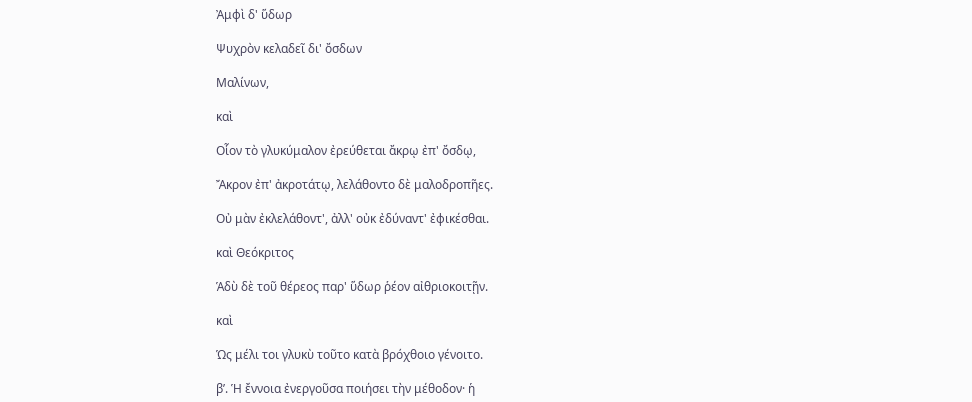Ἀμφὶ δ' ὕδωρ

Ψυχρὸν κελαδεῖ δι' ὄσδων

Μαλίνων,

καὶ

Οἷον τὸ γλυκύμαλον ἐρεύθεται ἄκρῳ ἐπ' ὄσδῳ,

Ἄκρον ἐπ' ἀκροτάτῳ, λελάθοντο δὲ μαλοδροπῆες.

Οὐ μὰν ἐκλελάθοντ', ἀλλ' οὐκ ἐδύναντ' ἐφικέσθαι.

καὶ Θεόκριτος

Ἁδὺ δὲ τοῦ θέρεος παρ' ὕδωρ ῥέον αἰθριοκοιτῇν.

καὶ

Ὡς μέλι τοι γλυκὺ τοῦτο κατὰ βρόχθοιο γένοιτο.

βʹ. Ἡ ἔννοια ἐνεργοῦσα ποιήσει τὴν μέθοδον· ἡ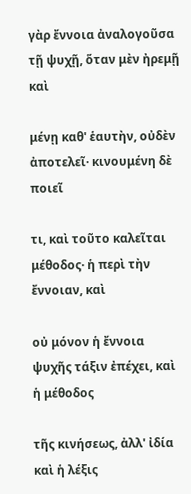γὰρ ἔννοια ἀναλογοῦσα τῇ ψυχῇ, ὅταν μὲν ἠρεμῇ καὶ

μένῃ καθ' ἑαυτὴν, οὐδὲν ἀποτελεῖ· κινουμένη δὲ ποιεῖ

τι, καὶ τοῦτο καλεῖται μέθοδος· ἡ περὶ τὴν ἔννοιαν, καὶ

οὐ μόνον ἡ ἔννοια ψυχῆς τάξιν ἐπέχει, καὶ ἡ μέθοδος

τῆς κινήσεως, ἀλλ' ἰδία καὶ ἡ λέξις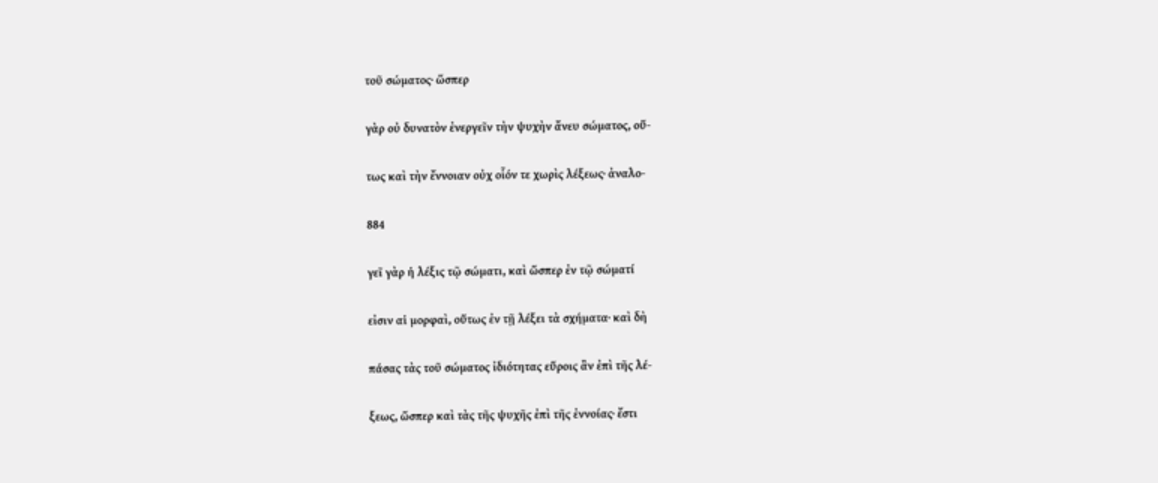τοῦ σώματος· ὥσπερ

γὰρ οὐ δυνατὸν ἐνεργεῖν τὴν ψυχὴν ἄνευ σώματος, οὕ-

τως καὶ τὴν ἔννοιαν οὐχ οἷόν τε χωρὶς λέξεως· ἀναλο-

884

γεῖ γὰρ ἡ λέξις τῷ σώματι, καὶ ὥσπερ ἐν τῷ σώματί

εἰσιν αἱ μορφαὶ, οὕτως ἐν τῇ λέξει τὰ σχήματα· καὶ δὴ

πάσας τὰς τοῦ σώματος ἰδιότητας εὕροις ἂν ἐπὶ τῆς λέ-

ξεως, ὥσπερ καὶ τὰς τῆς ψυχῆς ἐπὶ τῆς ἐννοίας· ἔστι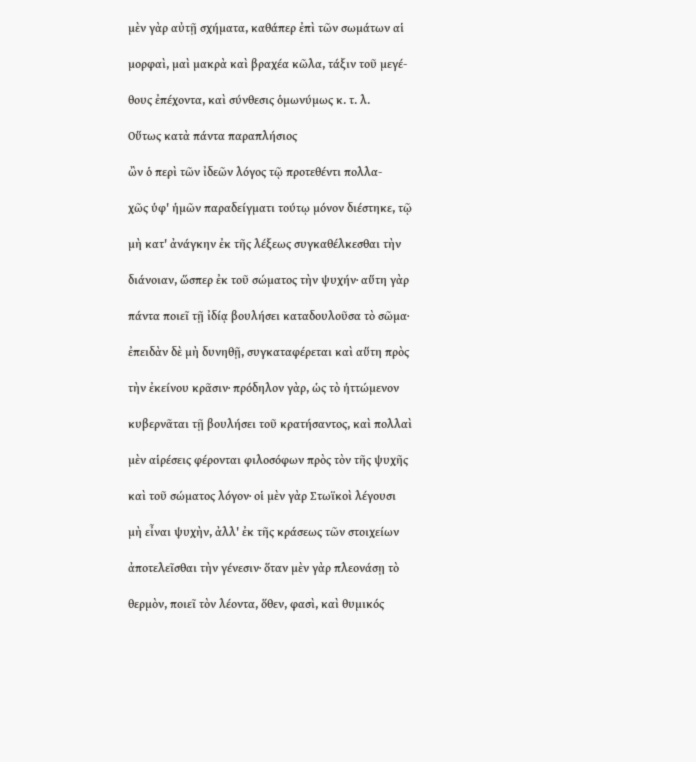μὲν γὰρ αὐτῇ σχήματα, καθάπερ ἐπὶ τῶν σωμάτων αἱ

μορφαὶ, μαὶ μακρὰ καὶ βραχέα κῶλα, τάξιν τοῦ μεγέ-

θους ἐπέχοντα, καὶ σύνθεσις ὁμωνύμως κ. τ. λ.

Οὕτως κατὰ πάντα παραπλήσιος

ὢν ὁ περὶ τῶν ἰδεῶν λόγος τῷ προτεθέντι πολλα-

χῶς ὑφ' ἡμῶν παραδείγματι τούτῳ μόνον διέστηκε, τῷ

μὴ κατ' ἀνάγκην ἐκ τῆς λέξεως συγκαθέλκεσθαι τὴν

διάνοιαν, ὥσπερ ἐκ τοῦ σώματος τὴν ψυχήν· αὕτη γὰρ

πάντα ποιεῖ τῇ ἰδίᾳ βουλήσει καταδουλοῦσα τὸ σῶμα·

ἐπειδὰν δὲ μὴ δυνηθῇ, συγκαταφέρεται καὶ αὕτη πρὸς

τὴν ἐκείνου κρᾶσιν· πρόδηλον γὰρ, ὡς τὸ ἡττώμενον

κυβερνᾶται τῇ βουλήσει τοῦ κρατήσαντος, καὶ πολλαὶ

μὲν αἱρέσεις φέρονται φιλοσόφων πρὸς τὸν τῆς ψυχῆς

καὶ τοῦ σώματος λόγον· οἱ μὲν γὰρ Στωϊκοὶ λέγουσι

μὴ εἶναι ψυχὴν, ἀλλ' ἐκ τῆς κράσεως τῶν στοιχείων

ἀποτελεῖσθαι τὴν γένεσιν· ὅταν μὲν γὰρ πλεονάσῃ τὸ

θερμὸν, ποιεῖ τὸν λέοντα, ὅθεν, φασὶ, καὶ θυμικός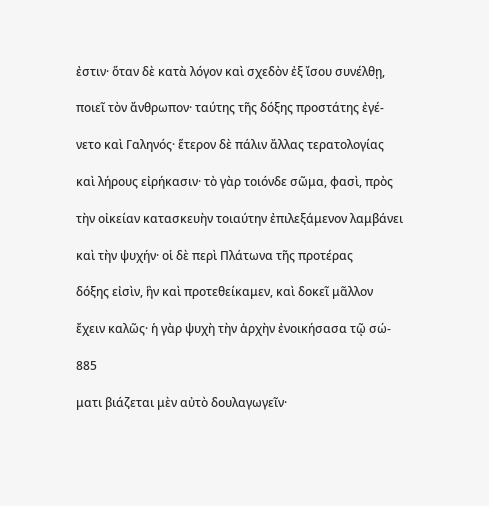ἐστιν· ὅταν δὲ κατὰ λόγον καὶ σχεδὸν ἐξ ἴσου συνέλθῃ,

ποιεῖ τὸν ἄνθρωπον· ταύτης τῆς δόξης προστάτης ἐγέ-

νετο καὶ Γαληνός· ἕτερον δὲ πάλιν ἄλλας τερατολογίας

καὶ λήρους εἰρήκασιν· τὸ γὰρ τοιόνδε σῶμα, φασὶ, πρὸς

τὴν οἰκείαν κατασκευὴν τοιαύτην ἐπιλεξάμενον λαμβάνει

καὶ τὴν ψυχήν· οἱ δὲ περὶ Πλάτωνα τῆς προτέρας

δόξης εἰσὶν, ἣν καὶ προτεθείκαμεν, καὶ δοκεῖ μᾶλλον

ἔχειν καλῶς· ἡ γὰρ ψυχὴ τὴν ἀρχὴν ἐνοικήσασα τῷ σώ-

885

ματι βιάζεται μὲν αὐτὸ δουλαγωγεῖν·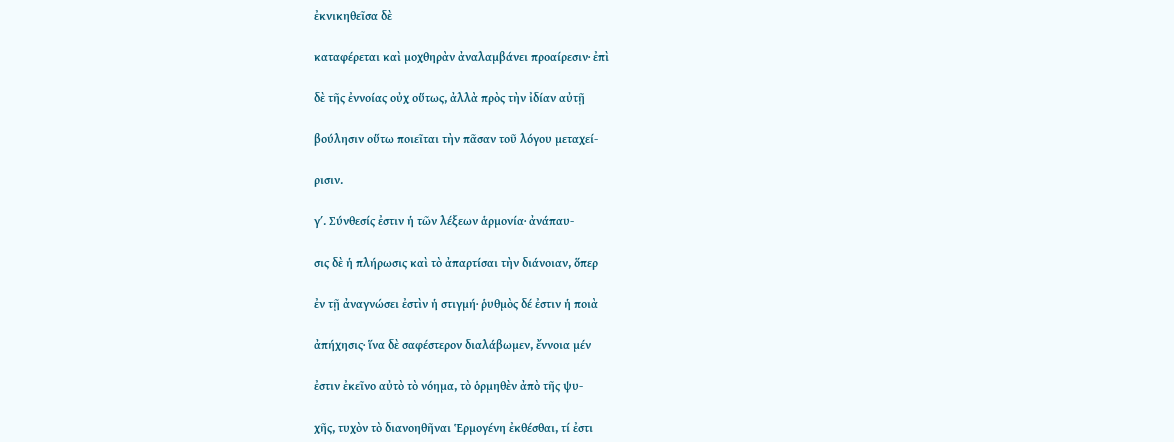ἐκνικηθεῖσα δὲ

καταφέρεται καὶ μοχθηρὰν ἀναλαμβάνει προαίρεσιν· ἐπὶ

δὲ τῆς ἐννοίας οὐχ οὕτως, ἀλλὰ πρὸς τὴν ἰδίαν αὐτῇ

βούλησιν οὕτω ποιεῖται τὴν πᾶσαν τοῦ λόγου μεταχεί-

ρισιν.

γʹ. Σύνθεσίς ἐστιν ἡ τῶν λέξεων ἁρμονία· ἀνάπαυ-

σις δὲ ἡ πλήρωσις καὶ τὸ ἀπαρτίσαι τὴν διάνοιαν, ὅπερ

ἐν τῇ ἀναγνώσει ἐστὶν ἡ στιγμή· ῥυθμὸς δέ ἐστιν ἡ ποιὰ

ἀπήχησις· ἵνα δὲ σαφέστερον διαλάβωμεν, ἔννοια μέν

ἐστιν ἐκεῖνο αὐτὸ τὸ νόημα, τὸ ὁρμηθὲν ἀπὸ τῆς ψυ-

χῆς, τυχὸν τὸ διανοηθῆναι Ἑρμογένη ἐκθέσθαι, τί ἐστι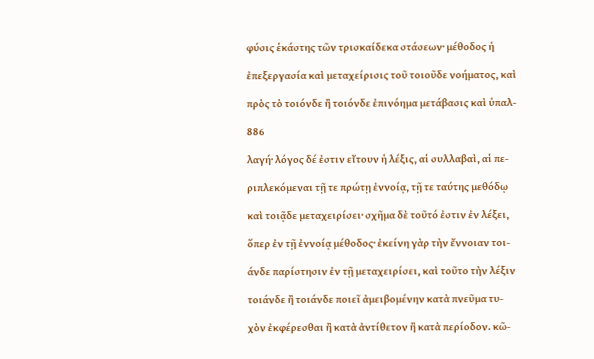φύσις ἑκάστης τῶν τρισκαίδεκα στάσεων· μέθοδος ἡ

ἐπεξεργασία καὶ μεταχείρισις τοῦ τοιοῦδε νοήματος, καὶ

πρὸς τὸ τοιόνδε ἢ τοιόνδε ἐπινόημα μετάβασις καὶ ὑπαλ-

886

λαγή· λόγος δέ ἐστιν εἴτουν ἡ λέξις, αἱ συλλαβαὶ, αἱ πε-

ριπλεκόμεναι τῇ τε πρώτῃ ἐννοίᾳ, τῇ τε ταύτης μεθόδῳ

καὶ τοιᾷδε μεταχειρίσει· σχῆμα δὲ τοῦτό ἐστιν ἐν λέξει,

ὅπερ ἐν τῇ ἐννοίᾳ μέθοδος· ἐκείνη γὰρ τὴν ἔννοιαν τοι-

άνδε παρίστησιν ἐν τῇ μεταχειρίσει, καὶ τοῦτο τὴν λέξιν

τοιάνδε ἢ τοιάνδε ποιεῖ ἀμειβομένην κατὰ πνεῦμα τυ-

χὸν ἐκφέρεσθαι ἢ κατὰ ἀντίθετον ἢ κατὰ περίοδον. κῶ-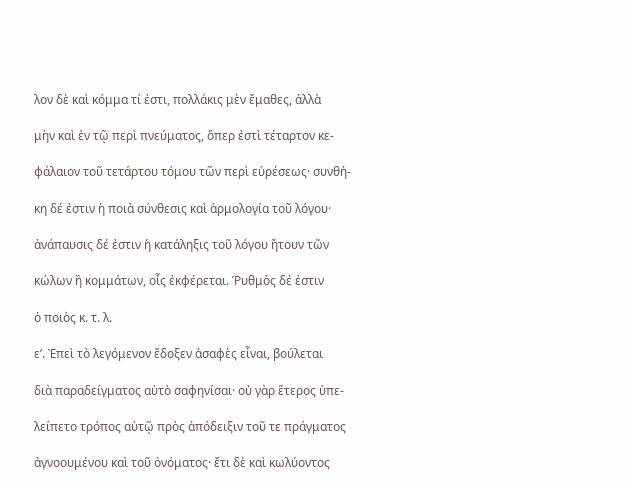λον δὲ καὶ κόμμα τί ἐστι, πολλάκις μὲν ἔμαθες, ἀλλὰ

μὴν καὶ ἐν τῷ περὶ πνεύματος, ὅπερ ἐστὶ τέταρτον κε-

φάλαιον τοῦ τετάρτου τόμου τῶν περὶ εὑρέσεως· συνθή-

κη δέ ἐστιν ἡ ποιὰ σύνθεσις καὶ ἁρμολογία τοῦ λόγου·

ἀνάπαυσις δέ ἐστιν ἡ κατάληξις τοῦ λόγου ἤτουν τῶν

κώλων ἢ κομμάτων, οἷς ἐκφέρεται. Ῥυθμὸς δέ ἐστιν

ὁ ποιὸς κ. τ. λ.

εʹ. Ἐπεὶ τὸ λεγόμενον ἔδοξεν ἀσαφὲς εἶναι, βούλεται

διὰ παραδείγματος αὐτὸ σαφηνίσαι· οὐ γὰρ ἕτερος ὑπε-

λείπετο τρόπος αὐτῷ πρὸς ἀπόδειξιν τοῦ τε πράγματος

ἀγνοουμένου καὶ τοῦ ὀνόματος· ἔτι δὲ καὶ κωλύοντος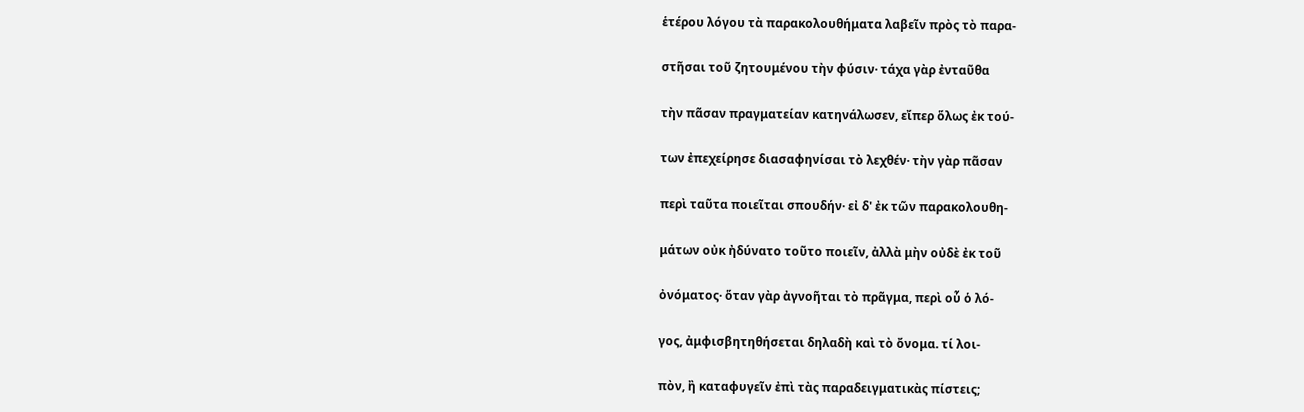ἑτέρου λόγου τὰ παρακολουθήματα λαβεῖν πρὸς τὸ παρα-

στῆσαι τοῦ ζητουμένου τὴν φύσιν· τάχα γὰρ ἐνταῦθα

τὴν πᾶσαν πραγματείαν κατηνάλωσεν, εἴπερ ὅλως ἐκ τού-

των ἐπεχείρησε διασαφηνίσαι τὸ λεχθέν· τὴν γὰρ πᾶσαν

περὶ ταῦτα ποιεῖται σπουδήν· εἰ δ' ἐκ τῶν παρακολουθη-

μάτων οὐκ ἠδύνατο τοῦτο ποιεῖν, ἀλλὰ μὴν οὐδὲ ἐκ τοῦ

ὀνόματος· ὅταν γὰρ ἀγνοῆται τὸ πρᾶγμα, περὶ οὗ ὁ λό-

γος, ἀμφισβητηθήσεται δηλαδὴ καὶ τὸ ὄνομα. τί λοι-

πὸν, ἢ καταφυγεῖν ἐπὶ τὰς παραδειγματικὰς πίστεις;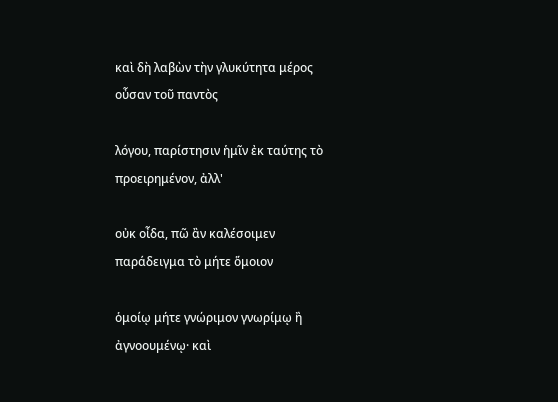καὶ δὴ λαβὼν τὴν γλυκύτητα μέρος οὖσαν τοῦ παντὸς

λόγου, παρίστησιν ἡμῖν ἐκ ταύτης τὸ προειρημένον, ἀλλ'

οὐκ οἶδα, πῶ ἂν καλέσοιμεν παράδειγμα τὸ μήτε ὅμοιον

ὁμοίῳ μήτε γνώριμον γνωρίμῳ ἢ ἀγνοουμένῳ· καὶ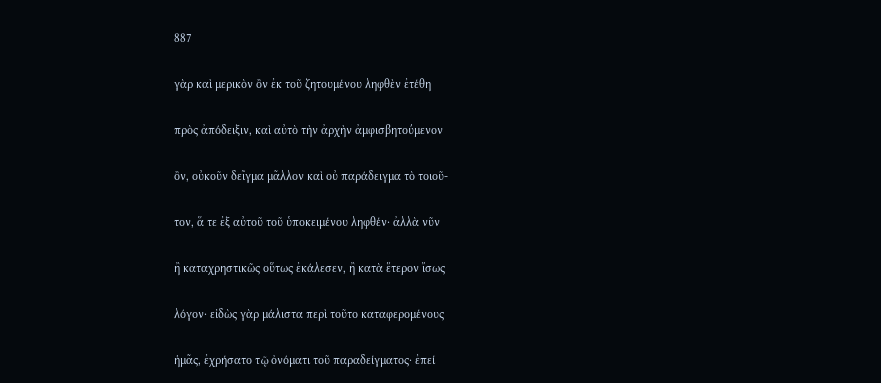887

γὰρ καὶ μερικὸν ὂν ἐκ τοῦ ζητουμένου ληφθὲν ἐτέθη

πρὸς ἀπόδειξιν, καὶ αὐτὸ τὴν ἀρχὴν ἀμφισβητούμενον

ὂν, οὐκοῦν δεῖγμα μᾶλλον καὶ οὐ παράδειγμα τὸ τοιοῦ-

τον, ἅ τε ἐξ αὐτοῦ τοῦ ὑποκειμένου ληφθέν· ἀλλὰ νῦν

ἢ καταχρηστικῶς οὕτως ἐκάλεσεν, ἢ κατὰ ἕτερον ἴσως

λόγον· εἰδὼς γὰρ μάλιστα περὶ τοῦτο καταφερομένους

ἡμᾶς, ἐχρήσατο τῷ ὀνόματι τοῦ παραδείγματος· ἐπεί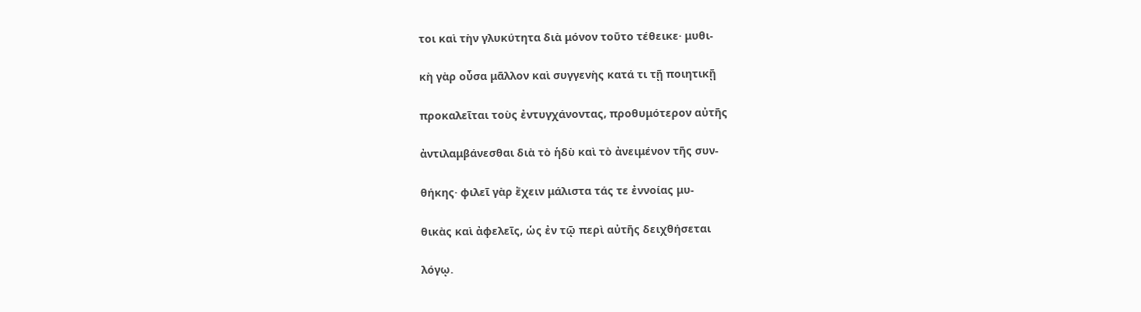τοι καὶ τὴν γλυκύτητα διὰ μόνον τοῦτο τέθεικε· μυθι-

κὴ γὰρ οὖσα μᾶλλον καὶ συγγενὴς κατά τι τῇ ποιητικῇ

προκαλεῖται τοὺς ἐντυγχάνοντας, προθυμότερον αὐτῆς

ἀντιλαμβάνεσθαι διὰ τὸ ἡδὺ καὶ τὸ ἀνειμένον τῆς συν-

θήκης· φιλεῖ γὰρ ἔχειν μάλιστα τάς τε ἐννοίας μυ-

θικὰς καὶ ἀφελεῖς, ὡς ἐν τῷ περὶ αὐτῆς δειχθήσεται

λόγῳ.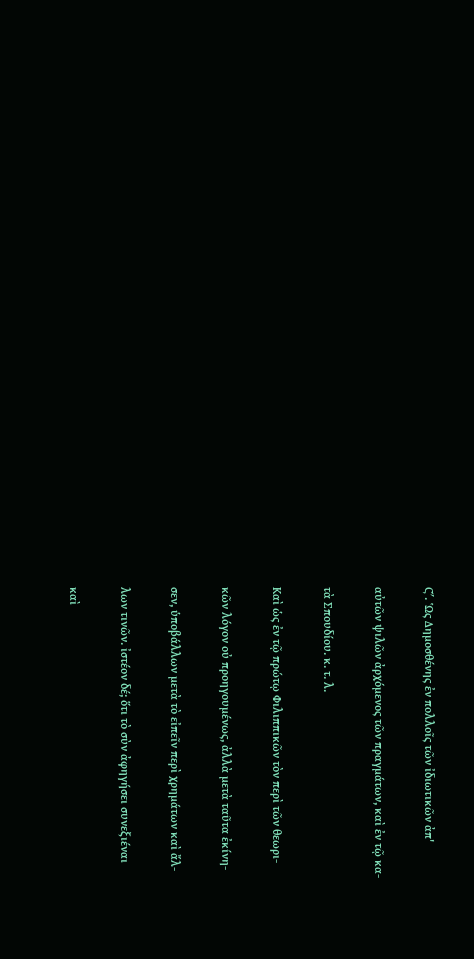Ϛʹ. Ὡς Δημοσθένης ἐν πολλοῖς τῶν ἰδιωτικῶν ἀπ'

αὐτῶν ψιλῶν ἀρχόμενος τῶν πραγμάτων, καὶ ἐν τῷ κα-

τὰ Σπουδίου. κ. τ. λ.

Καὶ ὡς ἐν τῷ πρώτῳ Φιλιππικῶν τὸν περὶ τῶν θεωρι-

κῶν λόγον οὐ προηγουμένως, ἀλλὰ μετὰ ταῦτα ἐκίνη-

σεν, ὑποβάλλων μετὰ τὸ εἰπεῖν περὶ χρημάτων καὶ ἄλ-

λων τινῶν. ἰστέον δέ; ὅτι τὸ σὺν ἀφηγήσει συνεξιέναι

καὶ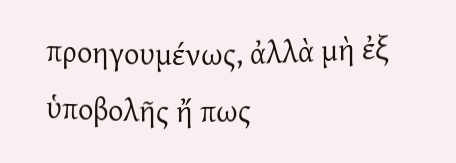προηγουμένως, ἀλλὰ μὴ ἐξ ὑποβολῆς ἤ πως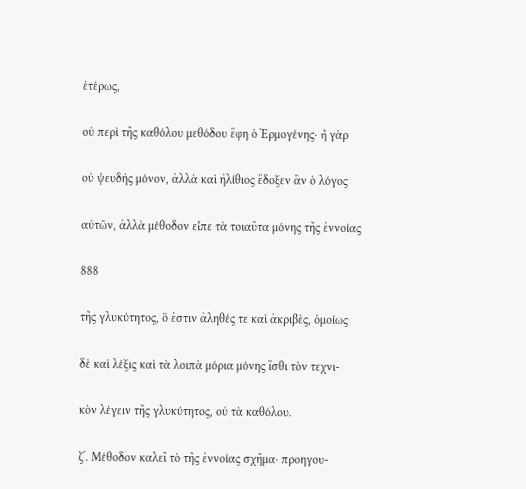ἑτέρως,

οὐ περὶ τῆς καθόλου μεθόδου ἔφη ὁ Ἑρμογένης· ἦ γὰρ

οὐ ψευδὴς μόνον, ἀλλὰ καὶ ἠλίθιος ἔδοξεν ἂν ὁ λόγος

αὐτῶν, ἀλλὰ μέθοδον εἶπε τὰ τοιαῦτα μόνης τῆς ἐννοίας

888

τῆς γλυκύτητος, ὅ ἐστιν ἀληθές τε καὶ ἀκριβὲς, ὁμοίως

δὲ καὶ λέξις καὶ τὰ λοιπὰ μόρια μόνης ἴσθι τὸν τεχνι-

κὸν λέγειν τῆς γλυκύτητος, οὐ τὰ καθόλου.

ζʹ. Μέθοδον καλεῖ τὸ τῆς ἐννοίας σχῆμα· προηγου-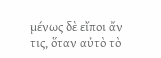μένως δὲ εἴποι ἄν τις, ὅταν αὐτὸ τὸ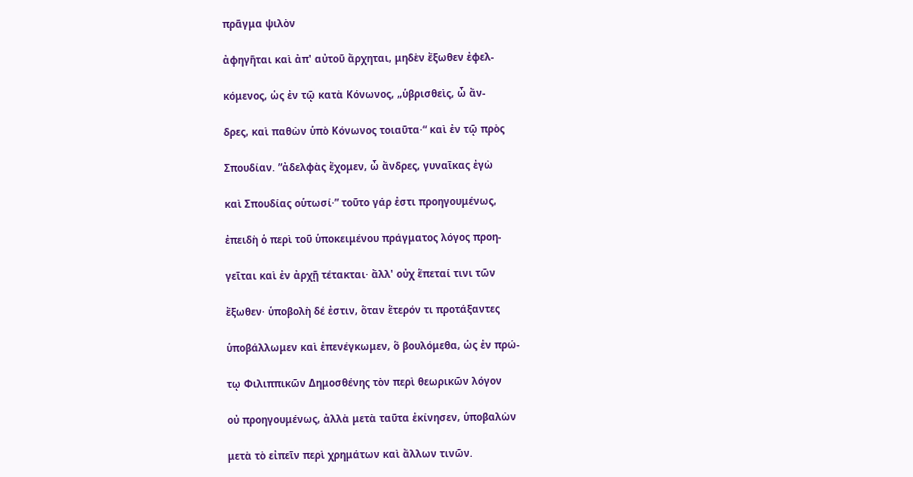πρᾶγμα ψιλὸν

ἀφηγῆται καὶ ἀπ' αὐτοῦ ἄρχηται, μηδὲν ἔξωθεν ἐφελ-

κόμενος, ὡς ἐν τῷ κατὰ Κόνωνος, „ὑβρισθεὶς, ὦ ἄν-

δρες, καὶ παθὼν ὑπὸ Κόνωνος τοιαῦτα·“ καὶ ἐν τῷ πρὸς

Σπουδίαν. ”ἀδελφὰς ἔχομεν, ὦ ἄνδρες, γυναῖκας ἐγὼ

καὶ Σπουδίας οὑτωσί·” τοῦτο γάρ ἐστι προηγουμένως,

ἐπειδὴ ὁ περὶ τοῦ ὑποκειμένου πράγματος λόγος προη-

γεῖται καὶ ἐν ἀρχῇ τέτακται· ἄλλ' οὐχ ἕπεταί τινι τῶν

ἔξωθεν· ὑποβολὴ δέ ἐστιν, ὅταν ἕτερόν τι προτάξαντες

ὑποβάλλωμεν καὶ ἐπενέγκωμεν, ὃ βουλόμεθα, ὡς ἐν πρώ-

τῳ Φιλιππικῶν Δημοσθένης τὸν περὶ θεωρικῶν λόγον

οὐ προηγουμένως, ἀλλὰ μετὰ ταῦτα ἐκίνησεν, ὑποβαλὼν

μετὰ τὸ εἰπεῖν περὶ χρημάτων καὶ ἄλλων τινῶν.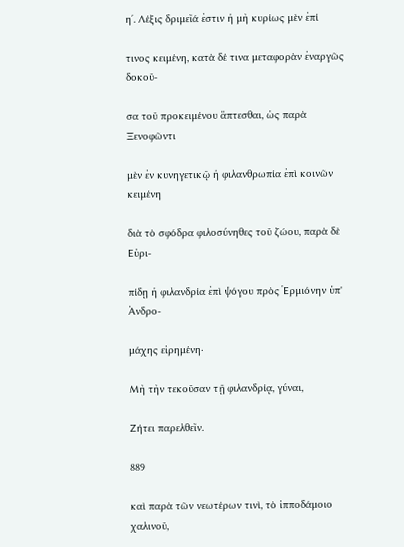ηʹ. Λέξις δριμεῖά ἐστιν ἡ μὴ κυρίως μὲν ἐπί

τινος κειμένη, κατὰ δέ τινα μεταφορὰν ἐναργῶς δοκοῦ-

σα τοῦ προκειμένου ἅπτεσθαι, ὡς παρὰ Ξενοφῶντι

μὲν ἐν κυνηγετικῷ ἡ φιλανθρωπία ἐπὶ κοινῶν κειμένη

διὰ τὸ σφόδρα φιλοσύνηθες τοῦ ζώου, παρὰ δὲ Εὐρι-

πίδῃ ἡ φιλανδρία ἐπὶ ψόγου πρὸς Ἑρμιόνην ὑπ' Ἀνδρο-

μάχης εἰρημένη·

Μὴ τὴν τεκοῦσαν τῇ φιλανδρίᾳ, γύναι,

Ζήτει παρελθεῖν.

889

καὶ παρὰ τῶν νεωτέρων τινὶ, τὸ ἱπποδάμοιο χαλινοῦ,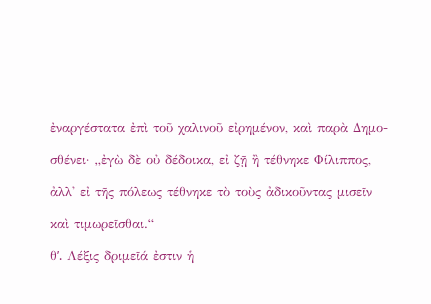ἐναργέστατα ἐπὶ τοῦ χαλινοῦ εἰρημένον, καὶ παρὰ Δημο-

σθένει· „ἐγὼ δὲ οὐ δέδοικα, εἰ ζῇ ἢ τέθνηκε Φίλιππος,

ἀλλ' εἰ τῆς πόλεως τέθνηκε τὸ τοὺς ἀδικοῦντας μισεῖν

καὶ τιμωρεῖσθαι.“

θʹ. Λέξις δριμεῖά ἐστιν ἡ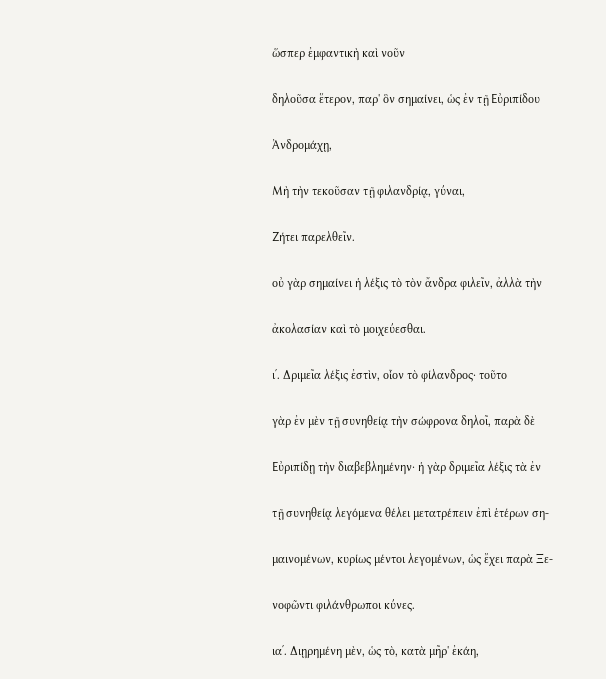ὥσπερ ἐμφαντικὴ καὶ νοῦν

δηλοῦσα ἕτερον, παρ' ὃν σημαίνει, ὡς ἐν τῇ Εὐριπίδου

Ἀνδρομάχῃ,

Μὴ τὴν τεκοῦσαν τῇ φιλανδρίᾳ, γύναι,

Ζήτει παρελθεῖν.

οὐ γὰρ σημαίνει ἡ λέξις τὸ τὸν ἄνδρα φιλεῖν, ἀλλὰ τὴν

ἀκολασίαν καὶ τὸ μοιχεύεσθαι.

ιʹ. Δριμεῖα λέξις ἐστὶν, οἷον τὸ φίλανδρος· τοῦτο

γὰρ ἐν μὲν τῇ συνηθείᾳ τὴν σώφρονα δηλοῖ, παρὰ δὲ

Εὐριπίδῃ τὴν διαβεβλημένην· ἡ γὰρ δριμεῖα λέξις τὰ ἐν

τῇ συνηθείᾳ λεγόμενα θέλει μετατρέπειν ἐπὶ ἑτέρων ση-

μαινομένων, κυρίως μέντοι λεγομένων, ὡς ἔχει παρὰ Ξε-

νοφῶντι φιλάνθρωποι κύνες.

ιαʹ. Διῃρημένη μὲν, ὡς τὸ, κατὰ μῆρ' ἐκάη,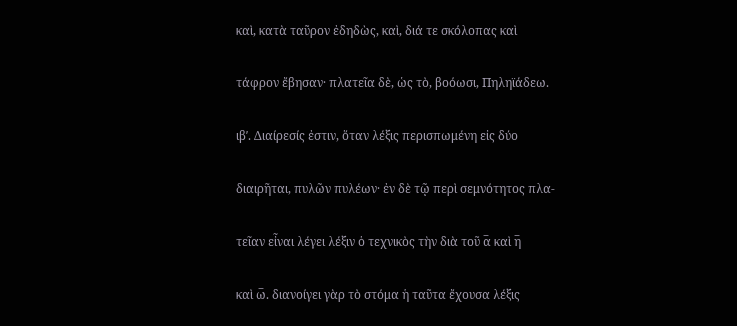καὶ, κατὰ ταῦρον ἐδηδὼς, καὶ, διά τε σκόλοπας καὶ

τάφρον ἔβησαν· πλατεῖα δὲ, ὡς τὸ, βοόωσι, Πηληϊάδεω.

ιβʹ. Διαίρεσίς ἐστιν, ὅταν λέξις περισπωμένη εἰς δύο

διαιρῆται, πυλῶν πυλέων· ἐν δὲ τῷ περὶ σεμνότητος πλα-

τεῖαν εἶναι λέγει λέξιν ὁ τεχνικὸς τὴν διὰ τοῦ α̅ καὶ η̅

καὶ ω̅. διανοίγει γὰρ τὸ στόμα ἡ ταῦτα ἔχουσα λέξις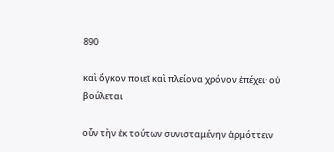890

καὶ ὄγκον ποιεῖ καὶ πλείονα χρόνον ἐπέχει· οὐ βούλεται

οὖν τὴν ἐκ τούτων συνισταμένην ἁρμόττειν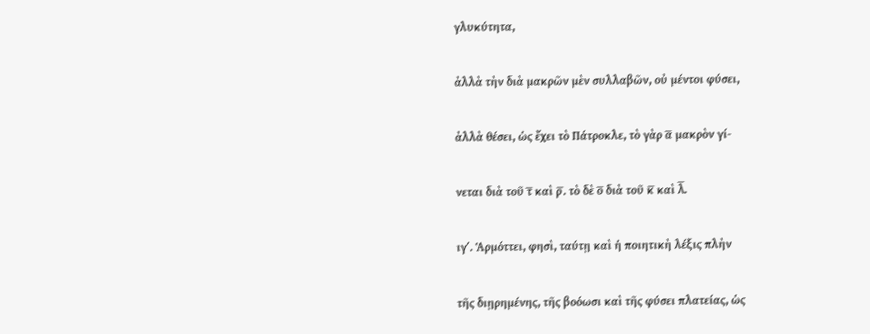γλυκύτητα,

ἀλλὰ τὴν διὰ μακρῶν μὲν συλλαβῶν, οὐ μέντοι φύσει,

ἀλλὰ θέσει, ὡς ἔχει τὸ Πάτροκλε, τὸ γὰρ α̅ μακρὸν γί-

νεται διὰ τοῦ τ̅ καὶ ρ̅. τὸ δὲ ο̅ διὰ τοῦ κ̅ καὶ λ̅.

ιγʹ. Ἁρμόττει, φησὶ, ταύτῃ καὶ ἡ ποιητικὴ λέξις πλὴν

τῆς διῃρημένης, τῆς βοόωσι καὶ τῆς φύσει πλατείας, ὡς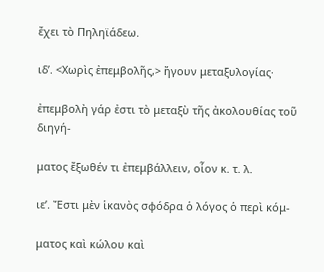ἔχει τὸ Πηληϊάδεω.

ιδʹ. <Χωρὶς ἐπεμβολῆς,> ἤγουν μεταξυλογίας·

ἐπεμβολὴ γάρ ἐστι τὸ μεταξὺ τῆς ἀκολουθίας τοῦ διηγή-

ματος ἔξωθέν τι ἐπεμβάλλειν, οἷον κ. τ. λ.

ιεʹ. Ἔστι μὲν ἱκανὸς σφόδρα ὁ λόγος ὁ περὶ κόμ-

ματος καὶ κώλου καὶ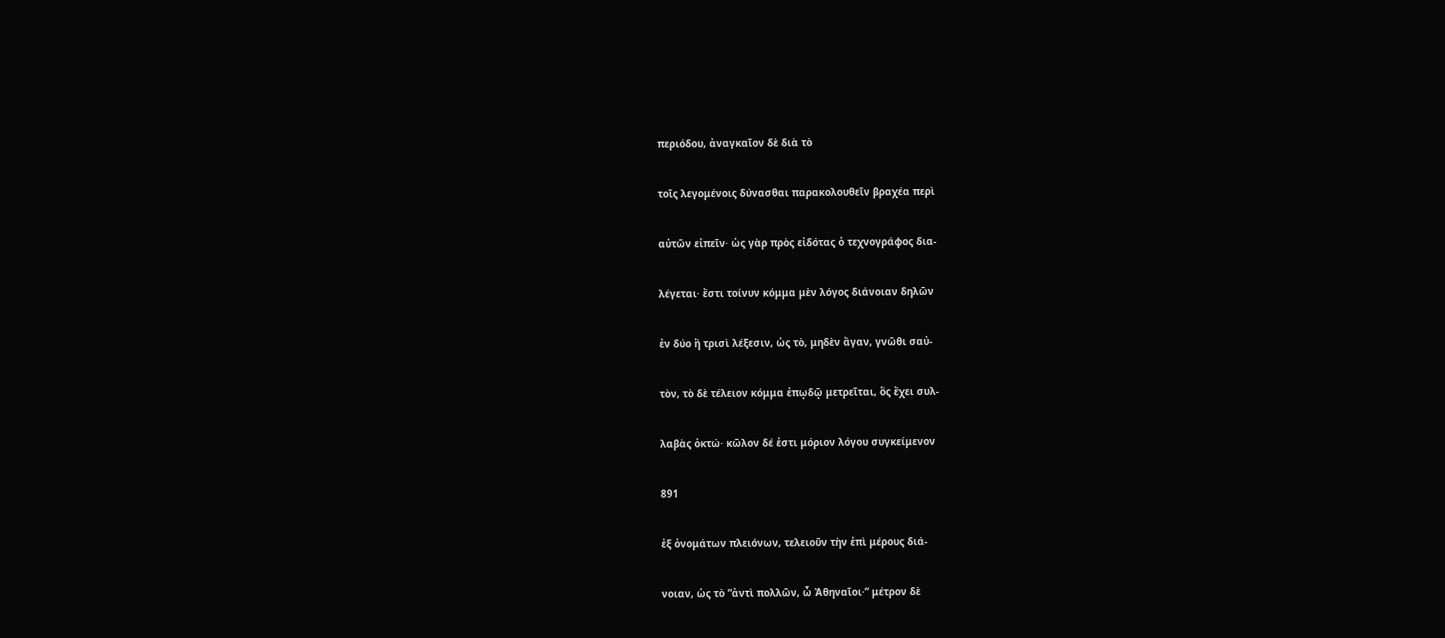περιόδου, ἀναγκαῖον δὲ διὰ τὸ

τοῖς λεγομένοις δύνασθαι παρακολουθεῖν βραχέα περὶ

αὐτῶν εἰπεῖν· ὡς γὰρ πρὸς εἰδότας ὁ τεχνογράφος δια-

λέγεται· ἔστι τοίνυν κόμμα μὲν λόγος διάνοιαν δηλῶν

ἐν δύο ἢ τρισὶ λέξεσιν, ὡς τὸ, μηδὲν ἄγαν, γνῶθι σαὐ-

τὸν, τὸ δὲ τέλειον κόμμα ἐπῳδῷ μετρεῖται, ὃς ἔχει συλ-

λαβὰς ὀκτώ· κῶλον δέ ἐστι μόριον λόγου συγκείμενον

891

ἐξ ὀνομάτων πλειόνων, τελειοῦν τὴν ἐπὶ μέρους διά-

νοιαν, ὡς τὸ ”ἀντὶ πολλῶν, ὦ Ἀθηναῖοι·” μέτρον δὲ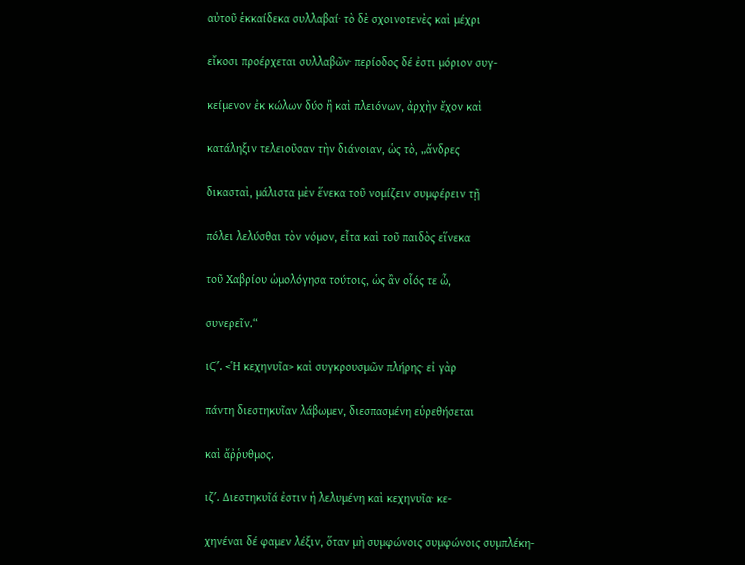αὐτοῦ ἑκκαίδεκα συλλαβαί· τὸ δὲ σχοινοτενὲς καὶ μέχρι

εἴκοσι προέρχεται συλλαβῶν· περίοδος δέ ἐστι μόριον συγ-

κείμενον ἐκ κώλων δύο ἢ καὶ πλειόνων, ἀρχὴν ἔχον καὶ

κατάληξιν τελειοῦσαν τὴν διάνοιαν, ὡς τὸ, „ἄνδρες

δικασταὶ, μάλιστα μὲν ἕνεκα τοῦ νομίζειν συμφέρειν τῇ

πόλει λελύσθαι τὸν νόμον, εἶτα καὶ τοῦ παιδὸς εἵνεκα

τοῦ Χαβρίου ὡμολόγησα τούτοις, ὡς ἂν οἷός τε ὦ,

συνερεῖν.“

ιϚʹ. <Ἡ κεχηνυῖα> καὶ συγκρουσμῶν πλήρης· εἰ γὰρ

πάντη διεστηκυῖαν λάβωμεν, διεσπασμένη εὑρεθήσεται

καὶ ἄῤῥυθμος.

ιζʹ. Διεστηκυῖά ἐστιν ἡ λελυμένη καὶ κεχηνυῖα· κε-

χηνέναι δέ φαμεν λέξιν, ὅταν μὴ συμφώνοις συμφώνοις συμπλέκη-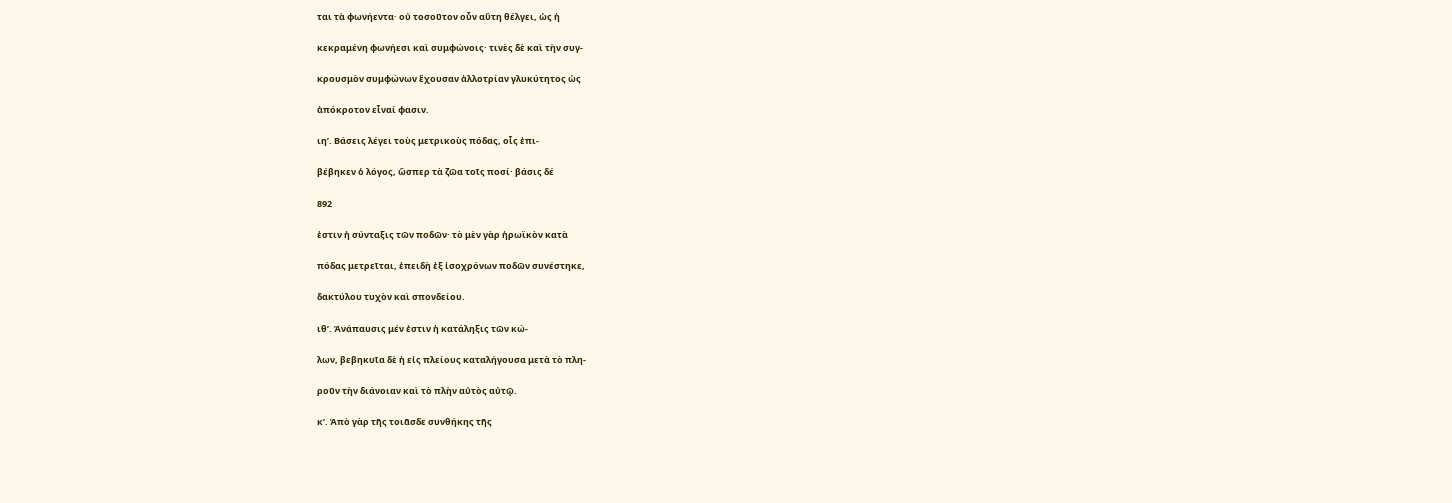ται τὰ φωνήεντα· οὐ τοσοῦτον οὖν αὕτη θέλγει, ὡς ἡ

κεκραμένη φωνήεσι καὶ συμφώνοις· τινὲς δὲ καὶ τὴν συγ-

κρουσμὸν συμφώνων ἔχουσαν ἀλλοτρίαν γλυκύτητος ὡς

ἀπόκροτον εἶναί φασιν.

ιηʹ. Βάσεις λέγει τοὺς μετρικοὺς πόδας, οἷς ἐπι-

βέβηκεν ὁ λόγος, ὥσπερ τὰ ζῶα τοῖς ποσί· βάσις δέ

892

ἐστιν ἡ σύνταξις τῶν ποδῶν· τὸ μὲν γὰρ ἡρωϊκὸν κατὰ

πόδας μετρεῖται, ἐπειδὴ ἐξ ἰσοχρόνων ποδῶν συνέστηκε,

δακτύλου τυχὸν καὶ σπονδείου.

ιθʹ. Ἀνάπαυσις μέν ἐστιν ἡ κατάληξις τῶν κώ-

λων, βεβηκυῖα δὲ ἡ εἰς πλείους καταλήγουσα μετὰ τὸ πλη-

ροῦν τὴν διάνοιαν καὶ τὸ πλὴν αὐτὸς αὐτῷ.

κʹ. Ἀπὸ γὰρ τῆς τοιᾶσδε συνθήκης τῆς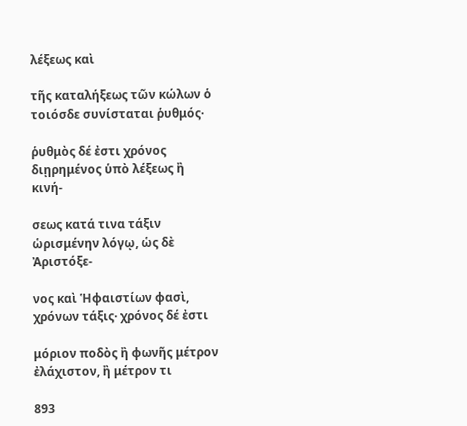λέξεως καὶ

τῆς καταλήξεως τῶν κώλων ὁ τοιόσδε συνίσταται ῥυθμός·

ῥυθμὸς δέ ἐστι χρόνος διῃρημένος ὑπὸ λέξεως ἢ κινή-

σεως κατά τινα τάξιν ὡρισμένην λόγῳ, ὡς δὲ Ἀριστόξε-

νος καὶ Ἡφαιστίων φασὶ, χρόνων τάξις· χρόνος δέ ἐστι

μόριον ποδὸς ἢ φωνῆς μέτρον ἐλάχιστον, ἢ μέτρον τι

893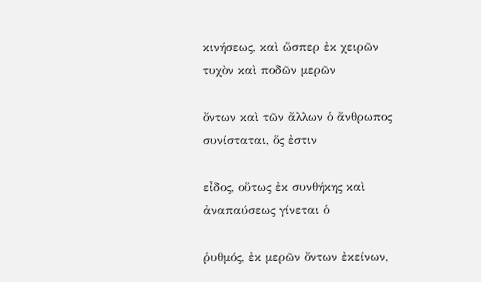κινήσεως, καὶ ὥσπερ ἐκ χειρῶν τυχὸν καὶ ποδῶν μερῶν

ὄντων καὶ τῶν ἄλλων ὁ ἄνθρωπος συνίσταται, ὅς ἐστιν

εἶδος, οὕτως ἐκ συνθήκης καὶ ἀναπαύσεως γίνεται ὁ

ῥυθμός, ἐκ μερῶν ὄντων ἐκείνων,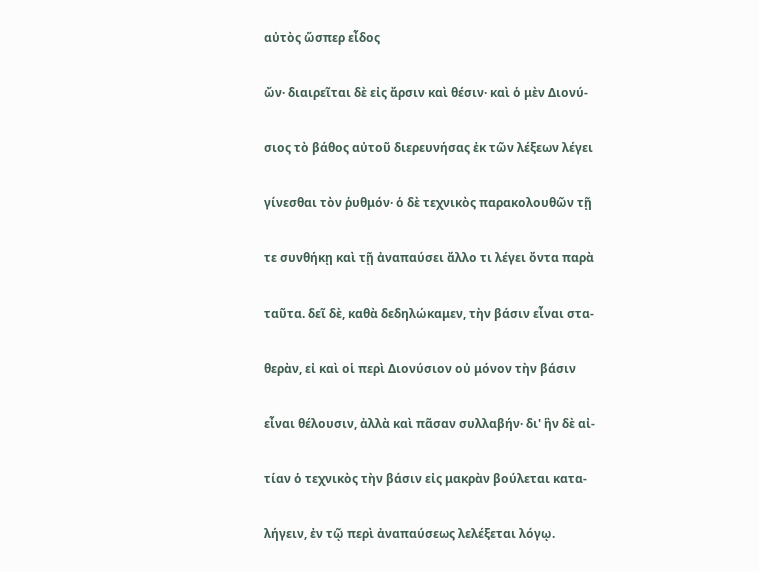αὐτὸς ὥσπερ εἶδος

ὤν· διαιρεῖται δὲ εἰς ἄρσιν καὶ θέσιν· καὶ ὁ μὲν Διονύ-

σιος τὸ βάθος αὐτοῦ διερευνήσας ἐκ τῶν λέξεων λέγει

γίνεσθαι τὸν ῥυθμόν· ὁ δὲ τεχνικὸς παρακολουθῶν τῇ

τε συνθήκῃ καὶ τῇ ἀναπαύσει ἄλλο τι λέγει ὄντα παρὰ

ταῦτα. δεῖ δὲ, καθὰ δεδηλώκαμεν, τὴν βάσιν εἶναι στα-

θερὰν, εἰ καὶ οἱ περὶ Διονύσιον οὐ μόνον τὴν βάσιν

εἶναι θέλουσιν, ἀλλὰ καὶ πᾶσαν συλλαβήν· δι' ἣν δὲ αἰ-

τίαν ὁ τεχνικὸς τὴν βάσιν εἰς μακρὰν βούλεται κατα-

λήγειν, ἐν τῷ περὶ ἀναπαύσεως λελέξεται λόγῳ.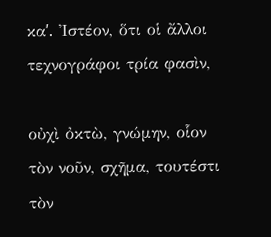καʹ. Ἰστέον, ὅτι οἱ ἄλλοι τεχνογράφοι τρία φασὶν,

οὐχὶ ὀκτὼ, γνώμην, οἷον τὸν νοῦν, σχῆμα, τουτέστι τὸν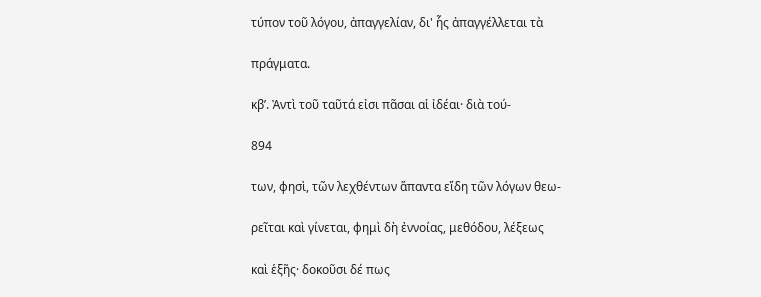τύπον τοῦ λόγου, ἀπαγγελίαν, δι' ἧς ἀπαγγέλλεται τὰ

πράγματα.

κβʹ. Ἀντὶ τοῦ ταῦτά εἰσι πᾶσαι αἱ ἰδέαι· διὰ τού-

894

των, φησὶ, τῶν λεχθέντων ἅπαντα εἴδη τῶν λόγων θεω-

ρεῖται καὶ γίνεται, φημὶ δὴ ἐννοίας, μεθόδου, λέξεως

καὶ ἑξῆς· δοκοῦσι δέ πως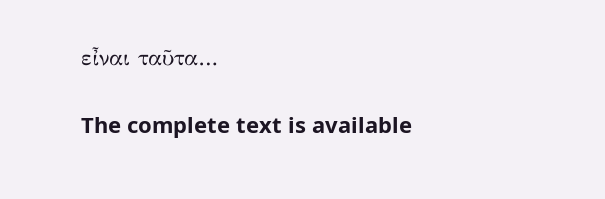εἶναι ταῦτα…

The complete text is available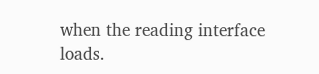when the reading interface loads.